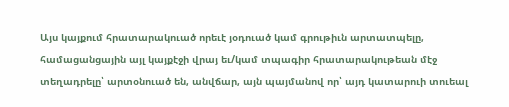Այս կայքում հրատարակուած որեւէ յօդուած կամ գրութիւն արտատպելը, համացանցային այլ կայքէջի վրայ եւ/կամ տպագիր հրատարակութեան մէջ տեղադրելը՝ արտօնուած են, անվճար, այն պայմանով որ՝ այդ կատարուի տուեալ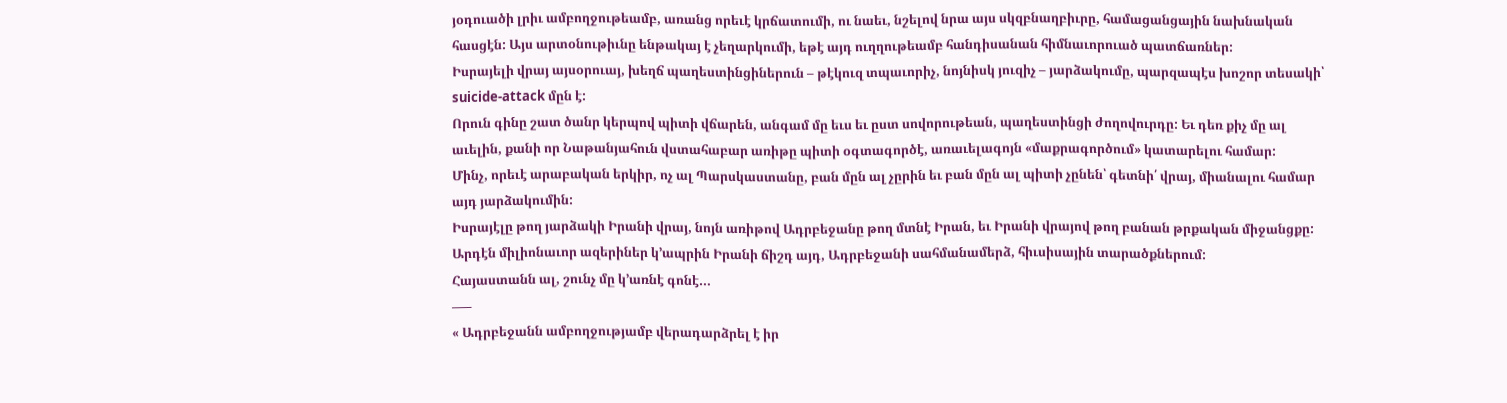յօդուածի լրիւ ամբողջութեամբ, առանց որեւէ կրճատումի, ու նաեւ, նշելով նրա այս սկզբնաղբիւրը, համացանցային նախնական հասցէն: Այս արտօնութիւնը ենթակայ է չեղարկումի, եթէ այդ ուղղութեամբ հանդիսանան հիմնաւորուած պատճառներ:
Իսրայելի վրայ այսօրուայ, խեղճ պաղեստինցիներուն – թէկուզ տպաւորիչ, նոյնիսկ յուզիչ – յարձակումը, պարզապէս խոշոր տեսակի՝ suicide-attack մըն է:
Որուն գինը շատ ծանր կերպով պիտի վճարեն, անգամ մը եւս եւ ըստ սովորութեան, պաղեստինցի ժողովուրդը: Եւ դեռ քիչ մը ալ աւելին, քանի որ Նաթանյահուն վստահաբար առիթը պիտի օգտագործէ, առաւելագոյն «մաքրագործում» կատարելու համար:
Մինչ, որեւէ արաբական երկիր, ոչ ալ Պարսկաստանը, բան մըն ալ չըրին եւ բան մըն ալ պիտի չընեն՝ գետնի՛ վրայ, միանալու համար այդ յարձակումին:
Իսրայէլը թող յարձակի Իրանի վրայ, նոյն առիթով Ադրբեջանը թող մտնէ Իրան, եւ Իրանի վրայով թող բանան թրքական միջանցքը: Արդէն միլիոնաւոր ազերիներ կ’ապրին Իրանի ճիշդ այդ, Ադրբեջանի սահմանամերձ, հիւսիսային տարածքներում:
Հայաստանն ալ, շունչ մը կ’առնէ գոնէ…
—–
« Ադրբեջանն ամբողջությամբ վերադարձրել է իր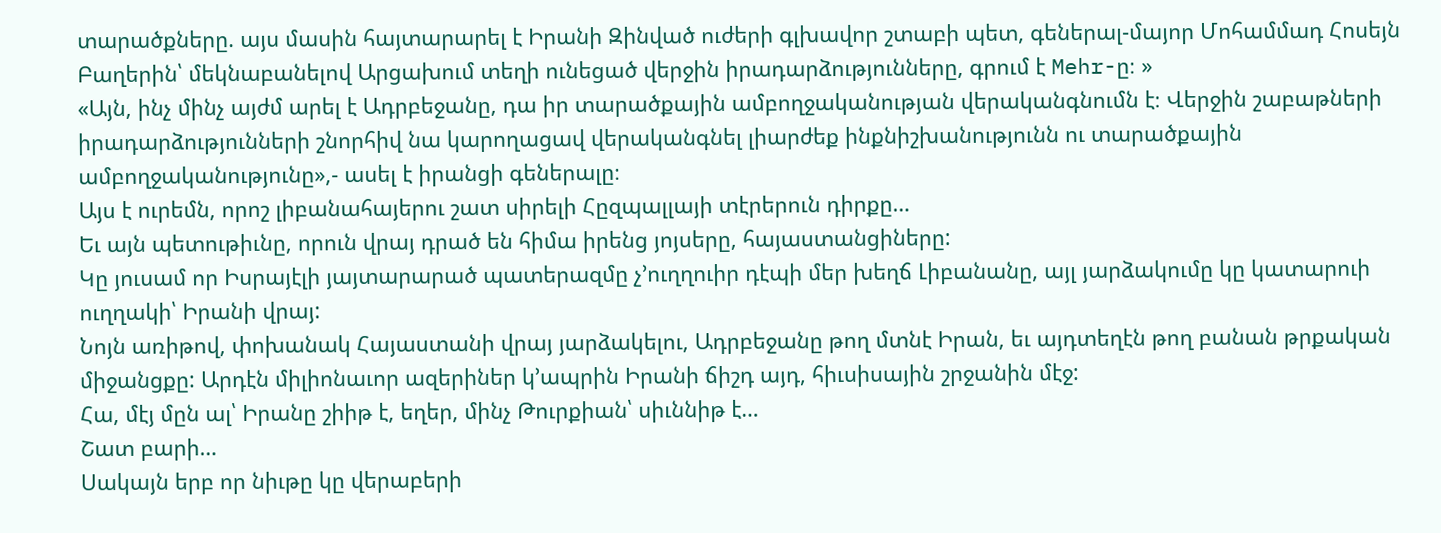տարածքները. այս մասին հայտարարել է Իրանի Զինված ուժերի գլխավոր շտաբի պետ, գեներալ-մայոր Մոհամմադ Հոսեյն Բաղերին՝ մեկնաբանելով Արցախում տեղի ունեցած վերջին իրադարձությունները, գրում է Mehr-ը։ »
«Այն, ինչ մինչ այժմ արել է Ադրբեջանը, դա իր տարածքային ամբողջականության վերականգնումն է։ Վերջին շաբաթների իրադարձությունների շնորհիվ նա կարողացավ վերականգնել լիարժեք ինքնիշխանությունն ու տարածքային ամբողջականությունը»,- ասել է իրանցի գեներալը։
Այս է ուրեմն, որոշ լիբանահայերու շատ սիրելի Հըզպալլայի տէրերուն դիրքը…
Եւ այն պետութիւնը, որուն վրայ դրած են հիմա իրենց յոյսերը, հայաստանցիները:
Կը յուսամ որ Իսրայէլի յայտարարած պատերազմը չ’ուղղուիր դէպի մեր խեղճ Լիբանանը, այլ յարձակումը կը կատարուի ուղղակի՝ Իրանի վրայ:
Նոյն առիթով, փոխանակ Հայաստանի վրայ յարձակելու, Ադրբեջանը թող մտնէ Իրան, եւ այդտեղէն թող բանան թրքական միջանցքը: Արդէն միլիոնաւոր ազերիներ կ’ապրին Իրանի ճիշդ այդ, հիւսիսային շրջանին մէջ:
Հա, մէյ մըն ալ՝ Իրանը շիիթ է, եղեր, մինչ Թուրքիան՝ սիւննիթ է…
Շատ բարի…
Սակայն երբ որ նիւթը կը վերաբերի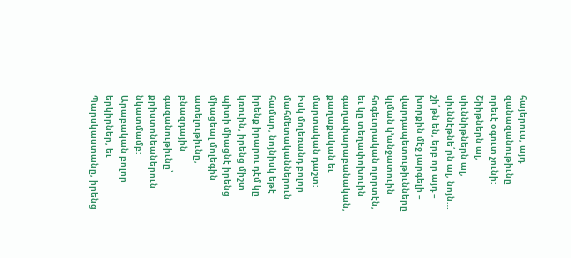հայերուս, այդ զանազանութիւնը որեւէ օգուտ չունի:
Շիիթներն ալ, սիւննիթներն ալ, սիւննէթնե՛րն ալ, նոյն… շի՛թն են, երբ որ այդ – խորքին մէջ յարգելի – վարդապետութիւնները կլման կ’անջատուին հոգեւորական ոլորտէն, եւ կը տեղափոխուին գաղափարաբանական, քաղաքական եւ մարտական դաշտ:
Իսկ մոլեռանդ բոլոր մահմետականներուն համար, նոյնիսկ եթէ իրենք իրարու դէմ կը կռուին, իրենց միշտ պիտի միացնէ իրենց միացեալ մոլեգին ատելութիւնը, բնազդային գազանութիւնը՝ քրիստոնեաներուն նկատմամբ:
Արաբական բոլոր երկիրներ, եւ Պարսկաստանը, իրենց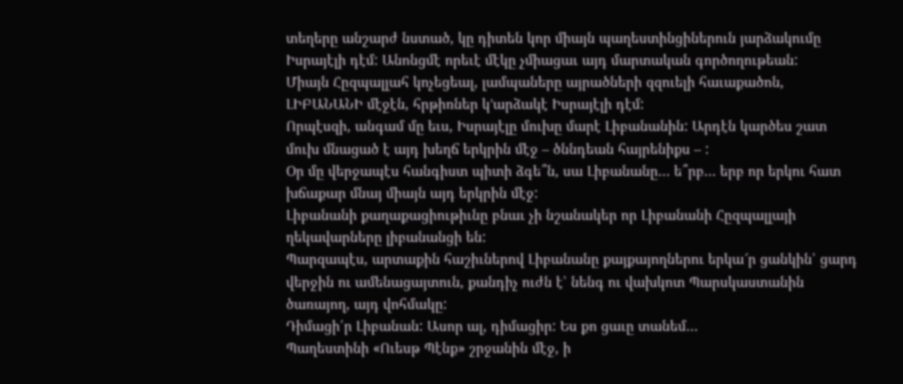տեղերը անշարժ նստած, կը դիտեն կոր միայն պաղեստինցիներուն յարձակումը Իսրայէլի դէմ: Անոնցմէ որեւէ մէկը չմիացաւ այդ մարտական գործողութեան:
Միայն Հըզպալլահ կոչեցեալ, լամպաները այրածների զզուելի հաւաքածոն, ԼԻԲԱՆԱՆԻ մէջէն, հրթիռներ կ’արձակէ Իսրայէլի դէմ:
Որպէսզի, անգամ մը եւս, Իսրայէլը մուխը մարէ Լիբանանին: Արդէն կարծես շատ մուխ մնացած է այդ խեղճ երկրին մէջ – ծննդեան հայրենիքս – :
Օր մը վերջապէս հանգիստ պիտի ձգե՞ն, սա Լիբանանը… ե՞րբ… երբ որ երկու հատ խճաքար մնայ միայն այդ երկրին մէջ:
Լիբանանի քաղաքացիութիւնը բնաւ չի նշանակեր որ Լիբանանի Հըզպալլայի ղեկավարները լիբանանցի են:
Պարզապէս, արտաքին հաշիւներով Լիբանանը քայքայողներու երկա՜ր ցանկին՝ ցարդ վերջին ու ամենացայտուն, քանդիչ ուժն է՝ նենգ ու վախկոտ Պարսկաստանին ծառայող, այդ վոհմակը:
Դիմացի՛ր Լիբանան: Ասոր ալ, դիմացիր: Ես քո ցաւը տանեմ…
Պաղեստինի «Ուեսթ Պէնք» շրջանին մէջ, ի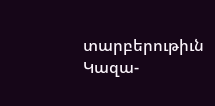տարբերութիւն Կազա-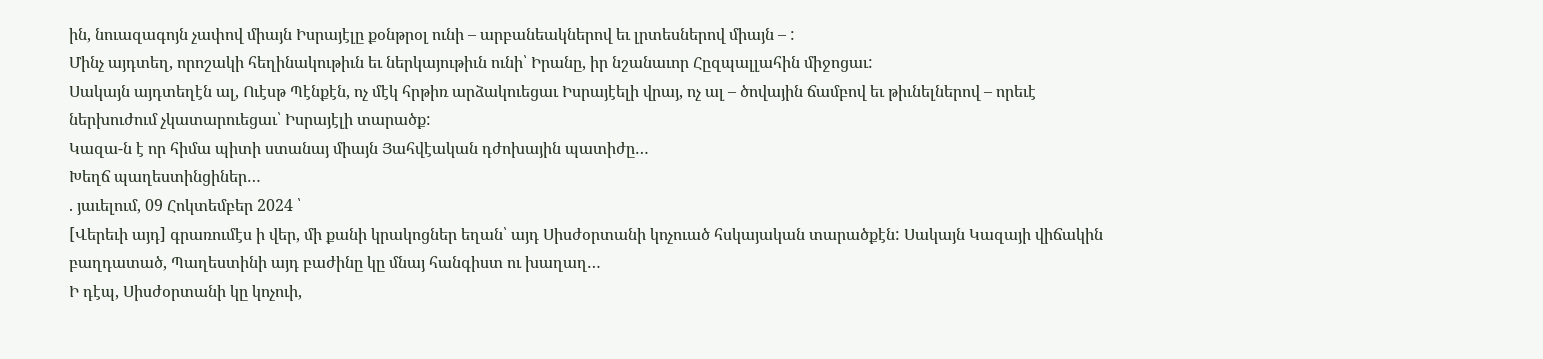ին, նուազագոյն չափով միայն Իսրայէլը քօնթրօլ ունի – արբանեակներով եւ լրտեսներով միայն – :
Մինչ այդտեղ, որոշակի հեղինակութիւն եւ ներկայութիւն ունի՝ Իրանը, իր նշանաւոր Հըզպալլահին միջոցաւ:
Սակայն այդտեղէն ալ, Ուէսթ Պէնքէն, ոչ մէկ հրթիռ արձակուեցաւ Իսրայէելի վրայ, ոչ ալ – ծովային ճամբով եւ թիւնելներով – որեւէ ներխուժում չկատարուեցաւ՝ Իսրայէլի տարածք:
Կազա-ն է որ հիմա պիտի ստանայ միայն Յահվէական դժոխային պատիժը…
Խեղճ պաղեստինցիներ…
. յաւելում, 09 Հոկտեմբեր 2024 ՝
[Վերեւի այդ] գրառումէս ի վեր, մի քանի կրակոցներ եղան՝ այդ Սիսժօրտանի կոչուած հսկայական տարածքէն: Սակայն Կազայի վիճակին բաղդատած, Պաղեստինի այդ բաժինը կը մնայ հանգիստ ու խաղաղ…
Ի դէպ, Սիսժօրտանի կը կոչուի,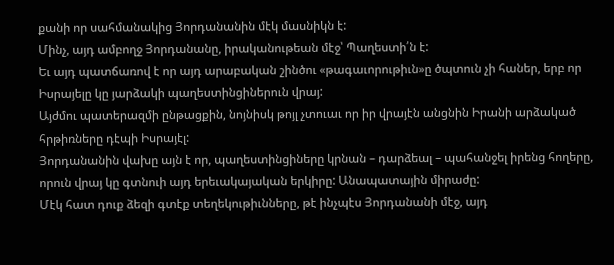քանի որ սահմանակից Յորդանանին մէկ մասնիկն է:
Մինչ, այդ ամբողջ Յորդանանը, իրականութեան մէջ՝ Պաղեստի՛ն է:
Եւ այդ պատճառով է որ այդ արաբական շինծու «թագաւորութիւն»ը ծպտուն չի հաներ, երբ որ Իսրայելը կը յարձակի պաղեստինցիներուն վրայ:
Այժմու պատերազմի ընթացքին, նոյնիսկ թոյլ չտուաւ որ իր վրայէն անցնին Իրանի արձակած հրթիռները դէպի Իսրայէլ:
Յորդանանին վախը այն է որ, պաղեստինցիները կրնան – դարձեալ – պահանջել իրենց հողերը, որուն վրայ կը գտնուի այդ երեւակայական երկիրը: Անապատային միրաժը:
Մէկ հատ դուք ձեզի գտէք տեղեկութիւնները, թէ ինչպէս Յորդանանի մէջ, այդ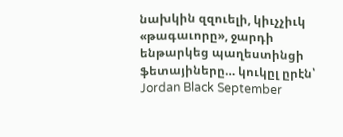նախկին զզուելի, կիւչչիւկ «թագաւորը», ջարդի ենթարկեց պաղեստինցի ֆետայիները… կուկըլ ըրէն՝ Jordan Black September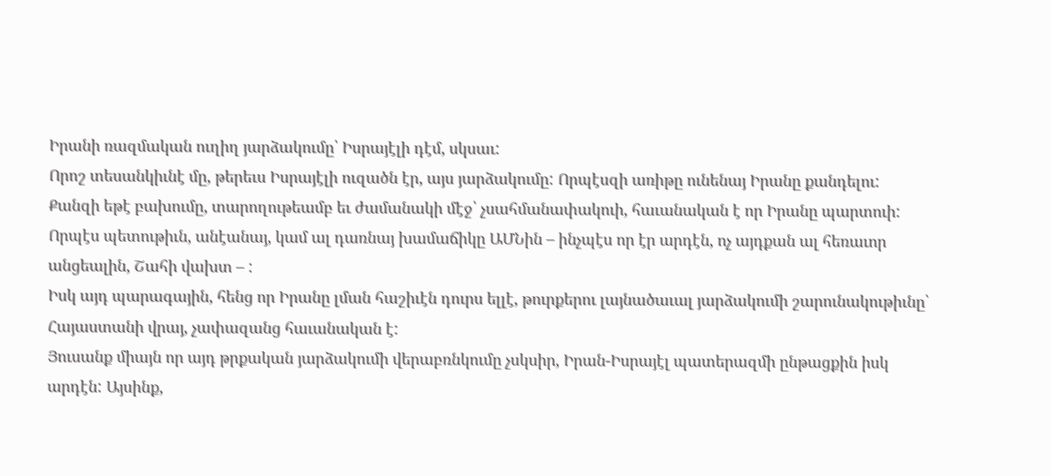Իրանի ռազմական ուղիղ յարձակումը՝ Իսրայէլի դէմ, սկսաւ:
Որոշ տեսանկիւնէ մը, թերեւս Իսրայէլի ուզածն էր, այս յարձակումը: Որպէսզի առիթը ունենայ Իրանը քանդելու:
Քանզի եթէ բախումը, տարողութեամբ եւ ժամանակի մէջ՝ չսահմանափակուի, հաւանական է որ Իրանը պարտուի: Որպէս պետութիւն, անէանայ, կամ ալ դառնայ խամաճիկը ԱՄՆին – ինչպէս որ էր արդէն, ոչ այդքան ալ հեռաւոր անցեալին, Շահի վախտ – :
Իսկ այդ պարագային, հենց որ Իրանը լման հաշիւէն դուրս ելլէ, թուրքերու լայնածաւալ յարձակումի շարունակութիւնը՝ Հայաստանի վրայ, չափազանց հաւանական է:
Յուսանք միայն որ այդ թրքական յարձակումի վերաբռնկումը չսկսիր, Իրան-Իսրայէլ պատերազմի ընթացքին իսկ արդէն: Այսինք,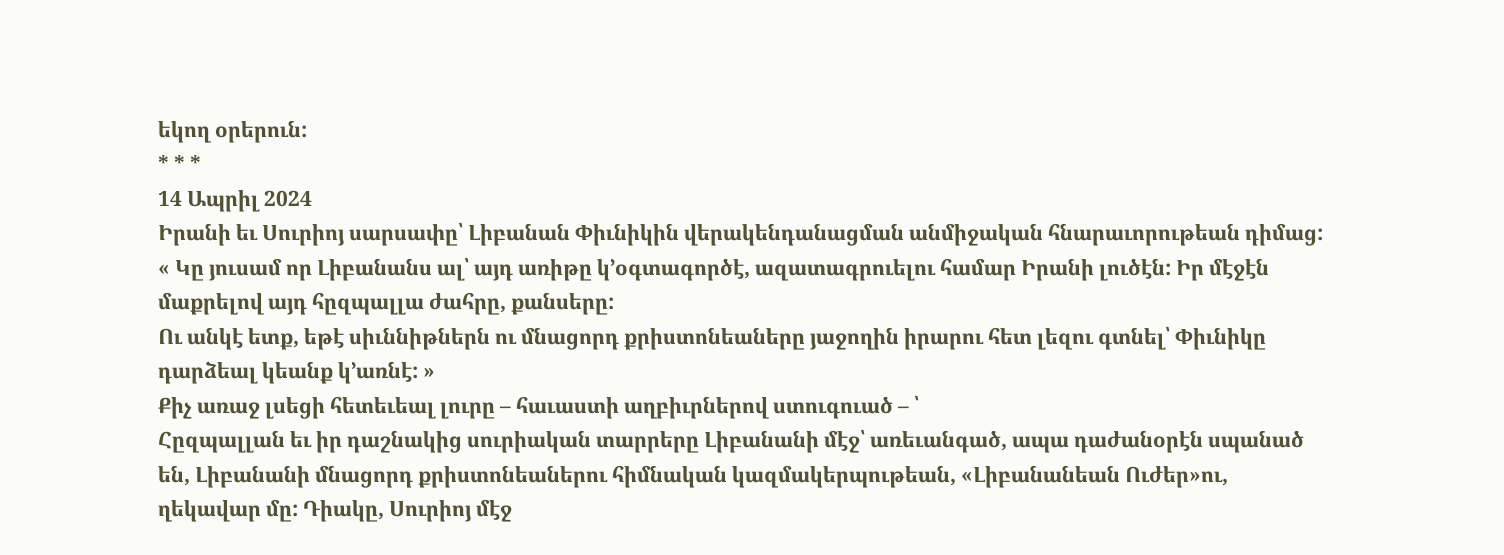եկող օրերուն:
* * *
14 Ապրիլ 2024
Իրանի եւ Սուրիոյ սարսափը՝ Լիբանան Փիւնիկին վերակենդանացման անմիջական հնարաւորութեան դիմաց:
« Կը յուսամ որ Լիբանանս ալ՝ այդ առիթը կ’օգտագործէ, ազատագրուելու համար Իրանի լուծէն: Իր մէջէն մաքրելով այդ հըզպալլա ժահրը, քանսերը:
Ու անկէ ետք, եթէ սիւննիթներն ու մնացորդ քրիստոնեաները յաջողին իրարու հետ լեզու գտնել՝ Փիւնիկը դարձեալ կեանք կ’առնէ: »
Քիչ առաջ լսեցի հետեւեալ լուրը – հաւաստի աղբիւրներով ստուգուած – ՝
Հըզպալլան եւ իր դաշնակից սուրիական տարրերը Լիբանանի մէջ՝ առեւանգած, ապա դաժանօրէն սպանած են, Լիբանանի մնացորդ քրիստոնեաներու հիմնական կազմակերպութեան, «Լիբանանեան Ուժեր»ու, ղեկավար մը: Դիակը, Սուրիոյ մէջ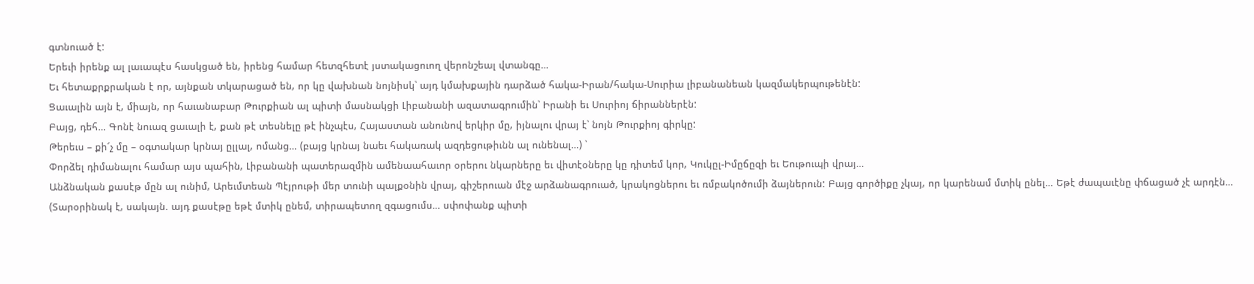գտնուած է:
Երեւի իրենք ալ լաւապէս հասկցած են, իրենց համար հետզհետէ յստակացուող վերոնշեալ վտանգը…
Եւ հետաքրքրական է որ, այնքան տկարացած են, որ կը վախնան նոյնիսկ՝ այդ կմախքային դարձած հակա-Իրան/հակա-Սուրիա լիբանանեան կազմակերպութենէն:
Ցաւալին այն է, միայն, որ հաւանաբար Թուրքիան ալ պիտի մասնակցի Լիբանանի ազատագրումին՝ Իրանի եւ Սուրիոյ ճիրաններէն:
Բայց, դեհ… Գոնէ նուազ ցաւալի է, քան թէ տեսնելը թէ ինչպէս, Հայաստան անունով երկիր մը, իյնալու վրայ է՝ նոյն Թուրքիոյ գիրկը:
Թերեւս – քի՜չ մը – օգտակար կրնայ ըլլալ, ոմանց… (բայց կրնայ նաեւ հակառակ ազդեցութիւնն ալ ունենալ…) ՝
Փորձել դիմանալու համար այս պահին, Լիբանանի պատերազմին ամենաահաւոր օրերու նկարները եւ վիտէօները կը դիտեմ կոր, Կուկըլ-Իմըճըզի եւ Եութուպի վրայ…
Անձնական քասէթ մըն ալ ունիմ, Արեւմտեան Պէյրութի մեր տունի պալքօնին վրայ, գիշերուան մէջ արձանագրուած, կրակոցներու եւ ռմբակոծումի ձայներուն: Բայց գործիքը չկայ, որ կարենամ մտիկ ընել… Եթէ ժապաւէնը փճացած չէ արդէն… (Տարօրինակ է, սակայն. այդ քասէթը եթէ մտիկ ընեմ, տիրապետող զգացումս… սփոփանք պիտի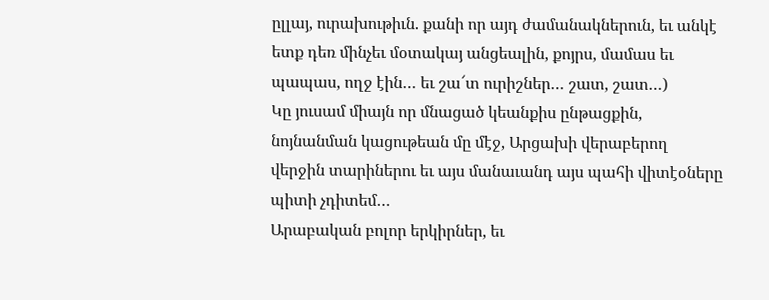ըլլայ, ուրախութիւն. քանի որ այդ ժամանակներուն, եւ անկէ ետք դեռ մինչեւ մօտակայ անցեալին, քոյրս, մամաս եւ պապաս, ողջ էին… եւ շա՜տ ուրիշներ… շատ, շատ…)
Կը յուսամ միայն որ մնացած կեանքիս ընթացքին, նոյնանման կացութեան մը մէջ, Արցախի վերաբերող վերջին տարիներու եւ այս մանաւանդ այս պահի վիտէօները պիտի չդիտեմ…
Արաբական բոլոր երկիրներ, եւ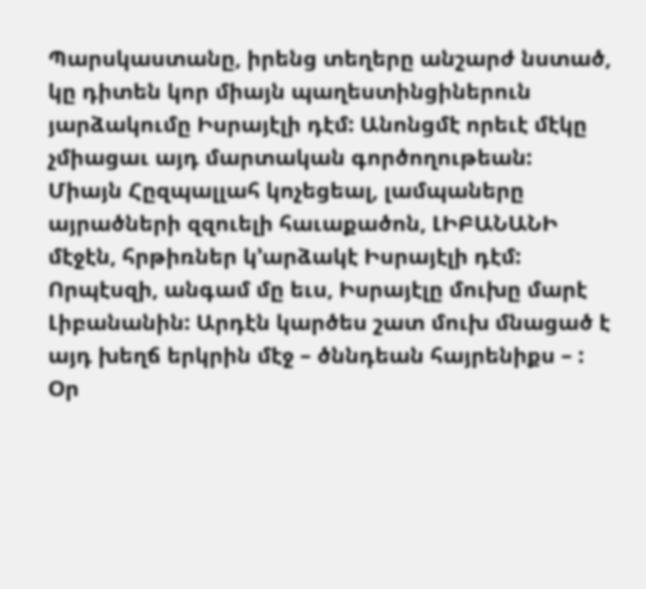Պարսկաստանը, իրենց տեղերը անշարժ նստած, կը դիտեն կոր միայն պաղեստինցիներուն յարձակումը Իսրայէլի դէմ: Անոնցմէ որեւէ մէկը չմիացաւ այդ մարտական գործողութեան:
Միայն Հըզպալլահ կոչեցեալ, լամպաները այրածների զզուելի հաւաքածոն, ԼԻԲԱՆԱՆԻ մէջէն, հրթիռներ կ’արձակէ Իսրայէլի դէմ:
Որպէսզի, անգամ մը եւս, Իսրայէլը մուխը մարէ Լիբանանին: Արդէն կարծես շատ մուխ մնացած է այդ խեղճ երկրին մէջ – ծննդեան հայրենիքս – :
Օր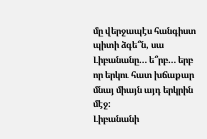մը վերջապէս հանգիստ պիտի ձգե՞ն, սա Լիբանանը… ե՞րբ… երբ որ երկու հատ խճաքար մնայ միայն այդ երկրին մէջ:
Լիբանանի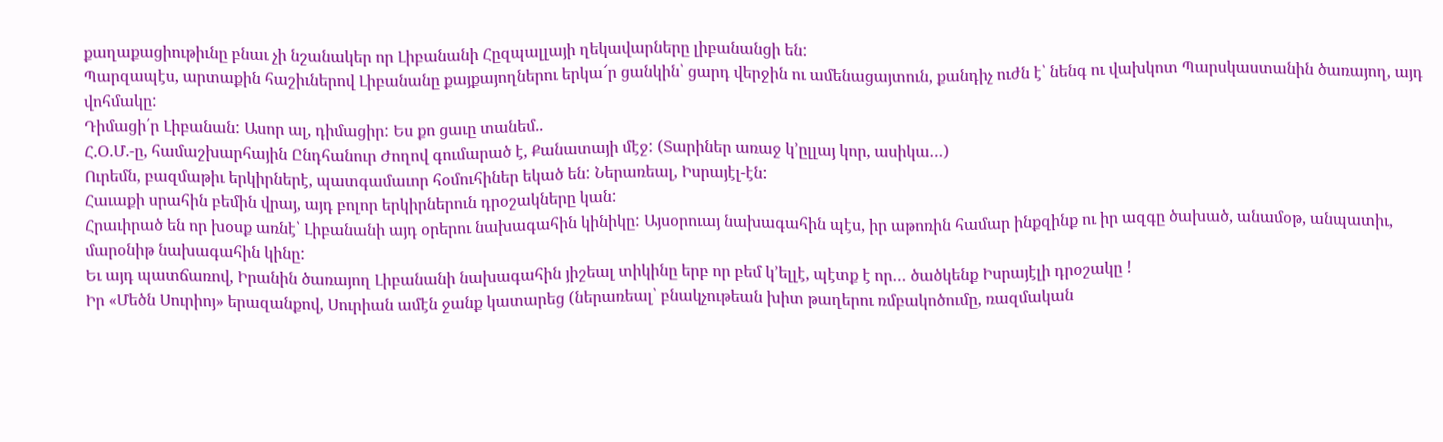քաղաքացիութիւնը բնաւ չի նշանակեր որ Լիբանանի Հըզպալլայի ղեկավարները լիբանանցի են:
Պարզապէս, արտաքին հաշիւներով Լիբանանը քայքայողներու երկա՜ր ցանկին՝ ցարդ վերջին ու ամենացայտուն, քանդիչ ուժն է՝ նենգ ու վախկոտ Պարսկաստանին ծառայող, այդ վոհմակը:
Դիմացի՛ր Լիբանան: Ասոր ալ, դիմացիր: Ես քո ցաւը տանեմ..
Հ.Օ.Մ.-ը, համաշխարհային Ընդհանուր Ժողով գումարած է, Քանատայի մէջ: (Տարիներ առաջ կ’ըլլայ կոր, ասիկա…)
Ուրեմն, բազմաթիւ երկիրներէ, պատգամաւոր հօմուհիներ եկած են: Ներառեալ, Իսրայէլ-էն:
Հաւաքի սրահին բեմին վրայ, այդ բոլոր երկիրներուն դրօշակները կան:
Հրաւիրած են որ խօսք առնէ՝ Լիբանանի այդ օրերու նախագահին կինիկը: Այսօրուայ նախագահին պէս, իր աթոռին համար ինքզինք ու իր ազգը ծախած, անամօթ, անպատիւ, մարօնիթ նախագահին կինը:
Եւ այդ պատճառով, Իրանին ծառայող Լիբանանի նախագահին յիշեալ տիկինը երբ որ բեմ կ’ելլէ, պէտք է որ… ծածկենք Իսրայէլի դրօշակը !
Իր «Մեծն Սուրիոյ» երազանքով, Սուրիան ամէն ջանք կատարեց (ներառեալ՝ բնակչութեան խիտ թաղերու ռմբակոծումը, ռազմական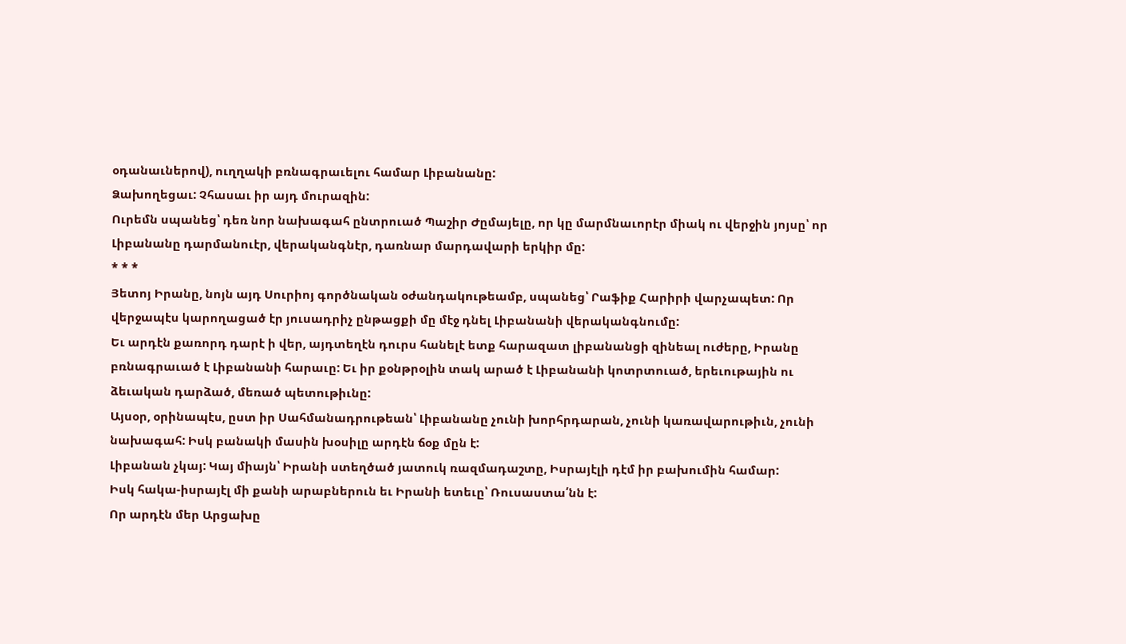օդանաւներով), ուղղակի բռնագրաւելու համար Լիբանանը:
Ձախողեցաւ: Չհասաւ իր այդ մուրազին:
Ուրեմն սպանեց՝ դեռ նոր նախագահ ընտրուած Պաշիր Ժըմայելը, որ կը մարմնաւորէր միակ ու վերջին յոյսը՝ որ Լիբանանը դարմանուէր, վերականգնէր, դառնար մարդավարի երկիր մը:
* * *
Յետոյ Իրանը, նոյն այդ Սուրիոյ գործնական օժանդակութեամբ, սպանեց՝ Րաֆիք Հարիրի վարչապետ: Որ վերջապէս կարողացած էր յուսադրիչ ընթացքի մը մէջ դնել Լիբանանի վերականգնումը:
Եւ արդէն քառորդ դարէ ի վեր, այդտեղէն դուրս հանելէ ետք հարազատ լիբանանցի զինեալ ուժերը, Իրանը բռնագրաւած է Լիբանանի հարաւը: Եւ իր քօնթրօլին տակ արած է Լիբանանի կոտրտուած, երեւութային ու ձեւական դարձած, մեռած պետութիւնը:
Այսօր, օրինապէս, ըստ իր Սահմանադրութեան՝ Լիբանանը չունի խորհրդարան, չունի կառավարութիւն, չունի նախագահ: Իսկ բանակի մասին խօսիլը արդէն ճօք մըն է:
Լիբանան չկայ: Կայ միայն՝ Իրանի ստեղծած յատուկ ռազմադաշտը, Իսրայէլի դէմ իր բախումին համար:
Իսկ հակա-իսրայէլ մի քանի արաբներուն եւ Իրանի ետեւը՝ Ռուսաստա՛նն է:
Որ արդէն մեր Արցախը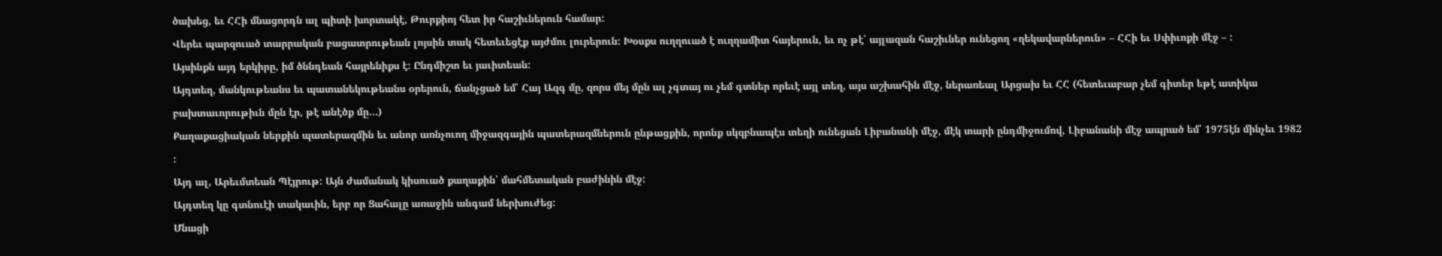ծախեց, եւ ՀՀի մնացորդն ալ պիտի խորտակէ, Թուրքիոյ հետ իր հաշիւներուն համար:
Վերեւ պարզուած տարրական բացատրութեան լոյսին տակ հետեւեցէք այժմու լուրերուն: Խօսքս ուղղուած է ուղղամիտ հայերուն, եւ ոչ թէ՝ այլազան հաշիւներ ունեցող «ղեկավարներուն» – ՀՀի եւ Սփիւռքի մէջ – :
Այսինքն այդ երկիրը, իմ ծննդեան հայրենիքս է: Ընդմիշտ եւ յաւիտեան:
Այդտեղ, մանկութեանս եւ պատանեկութեանս օրերուն, ճանչցած եմ՝ Հայ Ազգ մը, զորս մեյ մըն ալ չգտայ ու չեմ գտներ որեւէ այլ տեղ, այս աշխահին մէջ, ներառեալ Արցախ եւ ՀՀ (հետեւաբար չեմ գիտեր եթէ ատիկա բախտաւորութիւն մըն էր, թէ անէծք մը…)
Քաղաքացիական ներքին պատերազմին եւ անոր առնչուող միջազգային պատերազմներուն ընթացքին, որոնք սկզբնապէս տեղի ունեցան Լիբանանի մէջ, մէկ տարի ընդմիջումով, Լիբանանի մէջ ապրած եմ՝ 1975էն մինչեւ 1982 :
Այդ ալ, Արեւմտեան Պէյրութ: Այն ժամանակ կիսուած քաղաքին՝ մահմետական բաժինին մէջ:
Այդտեղ կը գտնուէի տակաւին, երբ որ Ցահալը առաջին անգամ ներխուժեց:
Մնացի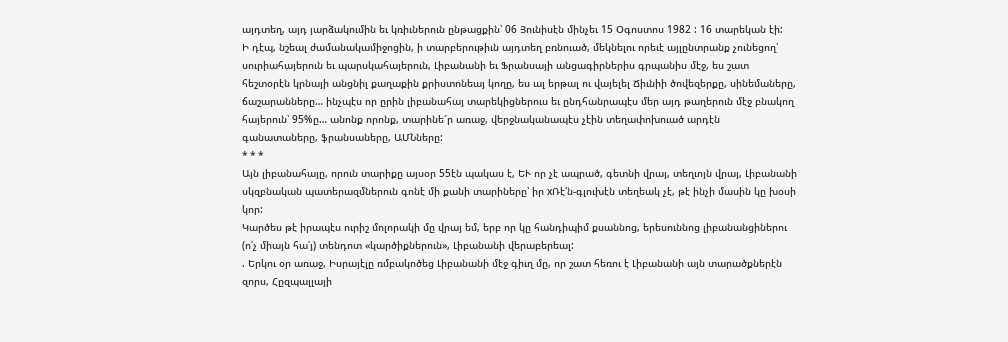այդտեղ, այդ յարձակումին եւ կռիւներուն ընթացքին՝ 06 Յունիսէն մինչեւ 15 Օգոստոս 1982 : 16 տարեկան էի:
Ի դէպ, նշեալ ժամանակամիջոցին, ի տարբերութիւն այդտեղ բռնուած, մեկնելու որեւէ այլընտրանք չունեցող՝ սուրիահայերուն եւ պարսկահայերուն, Լիբանանի եւ Ֆրանսայի անցագիրներիս գրպանիս մէջ, ես շատ հեշտօրէն կրնայի անցնիլ քաղաքին քրիստոնեայ կողը, ես ալ երթալ ու վայելել Ճիւնիի ծովեզերքը, սինեմաները, ճաշարանները… ինչպէս որ ըրին լիբանահայ տարեկիցներուս եւ ընդհանրապէս մեր այդ թաղերուն մէջ բնակող հայերուն՝ 95%ը… անոնք որոնք, տարինե՜ր առաջ, վերջնականապէս չէին տեղափոխուած արդէն գանատաները, ֆրանսաները, ԱՄՆները:
* * *
Այն լիբանահայը, որուն տարիքը այսօր 55էն պակաս է, ԵՒ որ չէ ապրած, գետնի վրայ, տեղւոյն վրայ, Լիբանանի սկզբնական պատերազմներուն գոնէ մի քանի տարիները՝ իր xՌէ՛ն-գլուխէն տեղեակ չէ, թէ ինչի մասին կը խօսի կոր:
Կարծես թէ իրապէս ուրիշ մոլորակի մը վրայ եմ, երբ որ կը հանդիպիմ քսաննոց, երեսուննոց լիբանանցիներու (ո՛չ միայն հա՛յ) տենդոտ «կարծիքներուն», Լիբանանի վերաբերեալ:
. Երկու օր առաջ, Իսրայէլը ռմբակոծեց Լիբանանի մէջ գիւղ մը, որ շատ հեռու է Լիբանանի այն տարածքներէն զորս, Հըզպալլայի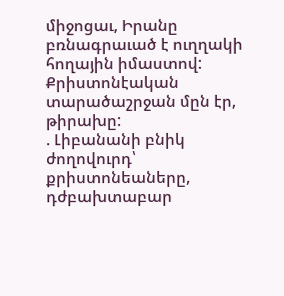միջոցաւ, Իրանը բռնագրաւած է ուղղակի հողային իմաստով:
Քրիստոնէական տարածաշրջան մըն էր, թիրախը:
. Լիբանանի բնիկ ժողովուրդ՝ քրիստոնեաները, դժբախտաբար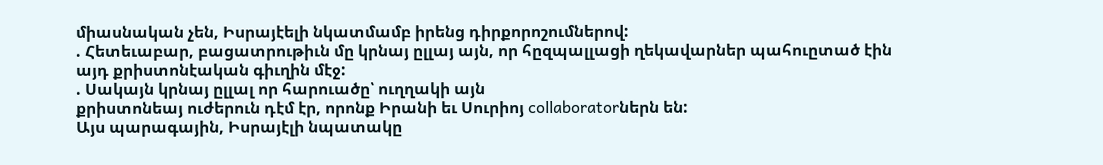միասնական չեն, Իսրայէելի նկատմամբ իրենց դիրքորոշումներով:
. Հետեւաբար, բացատրութիւն մը կրնայ ըլլայ այն, որ հըզպալլացի ղեկավարներ պահուըտած էին այդ քրիստոնէական գիւղին մէջ:
. Սակայն կրնայ ըլլալ որ հարուածը՝ ուղղակի այն
քրիստոնեայ ուժերուն դէմ էր, որոնք Իրանի եւ Սուրիոյ collaboratorներն են:
Այս պարագային, Իսրայէլի նպատակը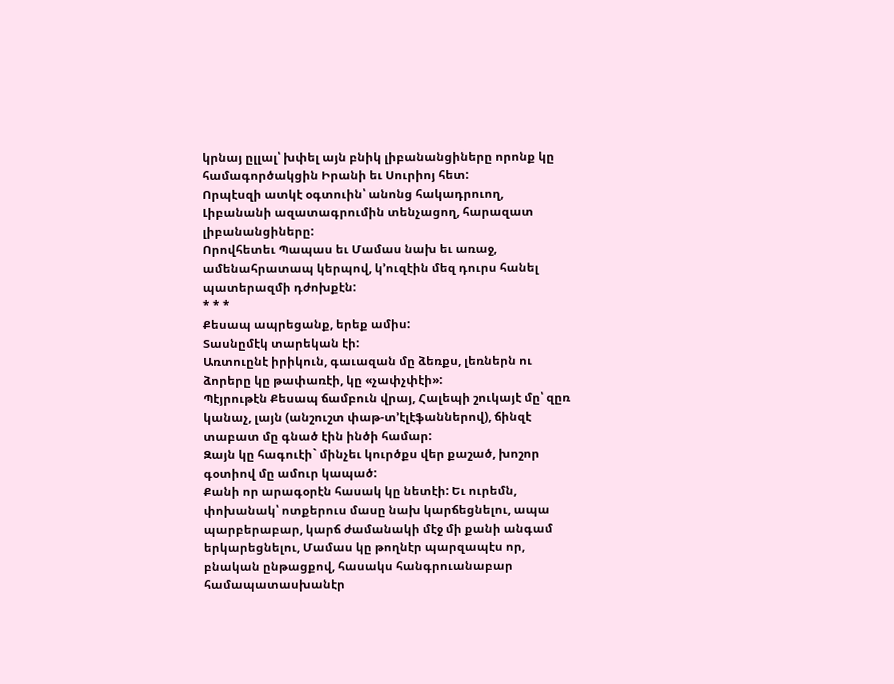կրնայ ըլլալ՝ խփել այն բնիկ լիբանանցիները որոնք կը համագործակցին Իրանի եւ Սուրիոյ հետ:
Որպէսզի ատկէ օգտուին՝ անոնց հակադրուող, Լիբանանի ազատագրումին տենչացող, հարազատ լիբանանցիները:
Որովհետեւ Պապաս եւ Մամաս նախ եւ առաջ, ամենահրատապ կերպով, կ’ուզէին մեզ դուրս հանել պատերազմի դժոխքէն:
* * *
Քեսապ ապրեցանք, երեք ամիս:
Տասնըմէկ տարեկան էի:
Առտուընէ իրիկուն, գաւազան մը ձեռքս, լեռներն ու ձորերը կը թափառէի, կը «չափչփէի»:
Պէյրութէն Քեսապ ճամբուն վրայ, Հալեպի շուկայէ մը՝ զըռ կանաչ, լայն (անշուշտ փաթ-տ’էլէֆաններով), ճինզէ տաբատ մը գնած էին ինծի համար:
Զայն կը հագուէի` մինչեւ կուրծքս վեր քաշած, խոշոր գօտիով մը ամուր կապած:
Քանի որ արագօրէն հասակ կը նետէի: Եւ ուրեմն, փոխանակ՝ ոտքերուս մասը նախ կարճեցնելու, ապա պարբերաբար, կարճ ժամանակի մէջ մի քանի անգամ երկարեցնելու, Մամաս կը թողնէր պարզապէս որ, բնական ընթացքով, հասակս հանգրուանաբար համապատասխանէր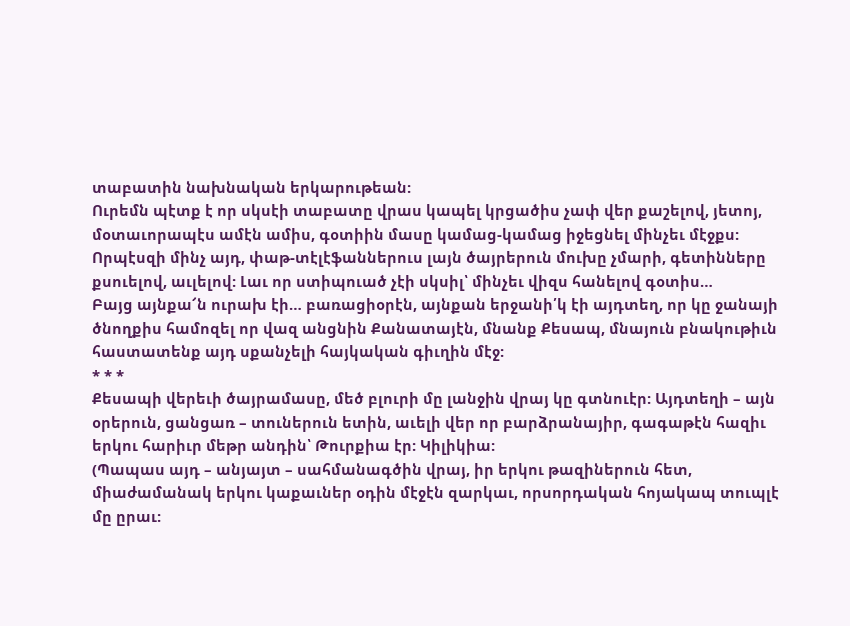տաբատին նախնական երկարութեան:
Ուրեմն պէտք է որ սկսէի տաբատը վրաս կապել կրցածիս չափ վեր քաշելով, յետոյ, մօտաւորապէս ամէն ամիս, գօտիին մասը կամաց-կամաց իջեցնել մինչեւ մէջքս: Որպէսզի մինչ այդ, փաթ-տէլէֆաններուս լայն ծայրերուն մուխը չմարի, գետինները քսուելով, աւլելով: Լաւ որ ստիպուած չէի սկսիլ՝ մինչեւ վիզս հանելով գօտիս…
Բայց այնքա՜ն ուրախ էի… բառացիօրէն, այնքան երջանի՛կ էի այդտեղ, որ կը ջանայի ծնողքիս համոզել որ վազ անցնին Քանատայէն, մնանք Քեսապ, մնայուն բնակութիւն հաստատենք այդ սքանչելի հայկական գիւղին մէջ:
* * *
Քեսապի վերեւի ծայրամասը, մեծ բլուրի մը լանջին վրայ կը գտնուէր: Այդտեղի – այն օրերուն, ցանցառ – տուներուն ետին, աւելի վեր որ բարձրանայիր, գագաթէն հազիւ երկու հարիւր մեթր անդին՝ Թուրքիա էր: Կիլիկիա:
(Պապաս այդ – անյայտ – սահմանագծին վրայ, իր երկու թազիներուն հետ, միաժամանակ երկու կաքաւներ օդին մէջէն զարկաւ, որսորդական հոյակապ տուպլէ մը ըրաւ: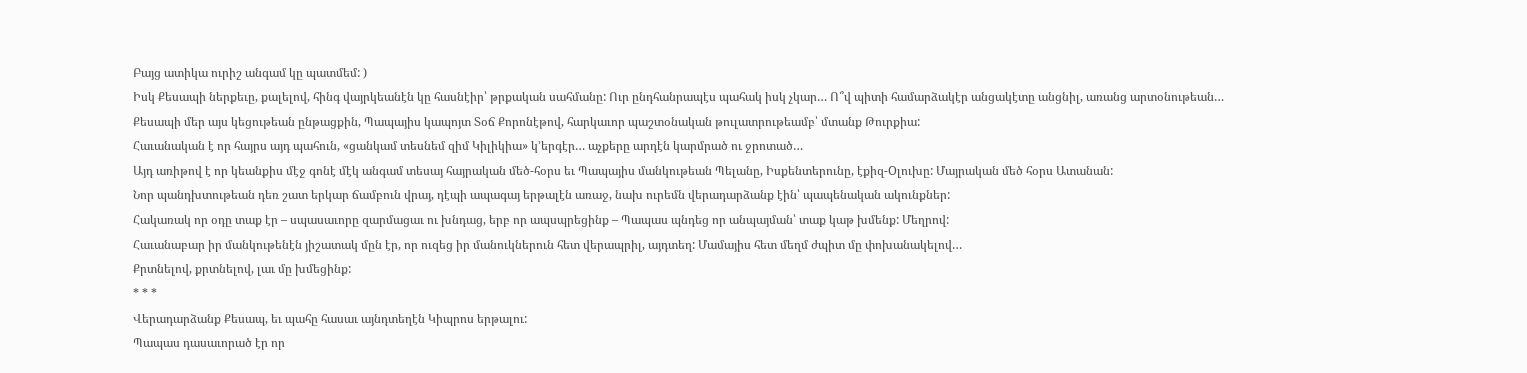Բայց ատիկա ուրիշ անգամ կը պատմեմ: )
Իսկ Քեսապի ներքեւը, քալելով, հինգ վայրկեանէն կը հասնէիր՝ թրքական սահմանը: Ուր ընդհանրապէս պահակ իսկ չկար… Ո՞վ պիտի համարձակէր անցակէտը անցնիլ, առանց արտօնութեան…
Քեսապի մեր այս կեցութեան ընթացքին, Պապայիս կապոյտ Տօճ Քորոնէթով, հարկաւոր պաշտօնական թուլատրութեամբ՝ մտանք Թուրքիա:
Հաւանական է որ հայրս այդ պահուն, «ցանկամ տեսնեմ զիմ Կիլիկիա» կ’երգէր… աչքերը արդէն կարմրած ու ջրոտած…
Այդ առիթով է որ կեանքիս մէջ գոնէ մէկ անգամ տեսայ հայրական մեծ-հօրս եւ Պապայիս մանկութեան Պելանը, Իսքենտերունը, էքիզ-Oլուխը: Մայրական մեծ հօրս Ատանան:
Նոր պանդխտութեան դեռ շատ երկար ճամբուն վրայ, դէպի ապագայ երթալէն առաջ, նախ ուրեմն վերադարձանք էին՝ պապենական ակունքներ:
Հակառակ որ օդը տաք էր – սպասաւորը զարմացաւ ու խնդաց, երբ որ ապսպրեցինք – Պապաս պնդեց որ անպայման՝ տաք կաթ խմենք: Մեղրով:
Հաւանաբար իր մանկութենէն յիշատակ մըն էր, որ ուզեց իր մանուկներուն հետ վերապրիլ, այդտեղ: Մամայիս հետ մեղմ ժպիտ մը փոխանակելով…
Քրտնելով, քրտնելով, լաւ մը խմեցինք:
* * *
Վերադարձանք Քեսապ, եւ պահը հասաւ այնդտեղէն Կիպրոս երթալու:
Պապաս դասաւորած էր որ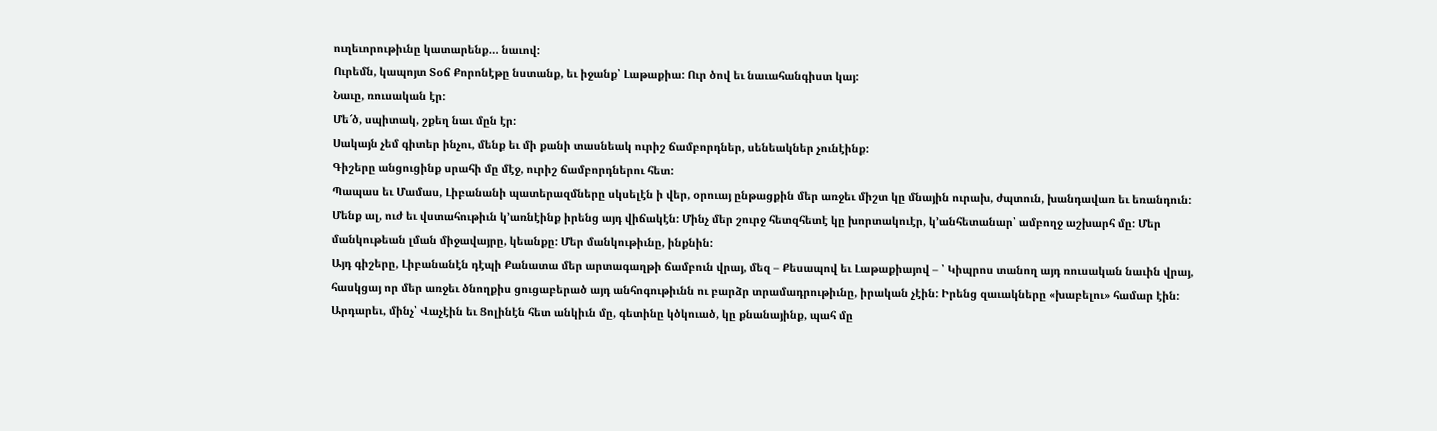ուղեւորութիւնը կատարենք… նաւով:
Ուրեմն, կապոյտ Տօճ Քորոնէթը նստանք, եւ իջանք՝ Լաթաքիա: Ուր ծով եւ նաւահանգիստ կայ:
Նաւը, ռուսական էր:
Մե՜ծ, սպիտակ, շքեղ նաւ մըն էր:
Սակայն չեմ գիտեր ինչու, մենք եւ մի քանի տասնեակ ուրիշ ճամբորդներ, սենեակներ չունէինք:
Գիշերը անցուցինք սրահի մը մէջ, ուրիշ ճամբորդներու հետ:
Պապաս եւ Մամաս, Լիբանանի պատերազմները սկսելէն ի վեր, օրուայ ընթացքին մեր առջեւ միշտ կը մնային ուրախ, ժպտուն, խանդավառ եւ եռանդուն:
Մենք ալ, ուժ եւ վստահութիւն կ’առնէինք իրենց այդ վիճակէն: Մինչ մեր շուրջ հետզհետէ կը խորտակուէր, կ’անհետանար՝ ամբողջ աշխարհ մը: Մեր մանկութեան լման միջավայրը, կեանքը: Մեր մանկութիւնը, ինքնին:
Այդ գիշերը, Լիբանանէն դէպի Քանատա մեր արտագաղթի ճամբուն վրայ, մեզ – Քեսապով եւ Լաթաքիայով – ՝ Կիպրոս տանող այդ ռուսական նաւին վրայ, հասկցայ որ մեր առջեւ ծնողքիս ցուցաբերած այդ անհոգութիւնն ու բարձր տրամադրութիւնը, իրական չէին: Իրենց զաւակները «խաբելու» համար էին:
Արդարեւ, մինչ՝ Վաչէին եւ Ցոլինէն հետ անկիւն մը, գետինը կծկուած, կը քնանայինք, պահ մը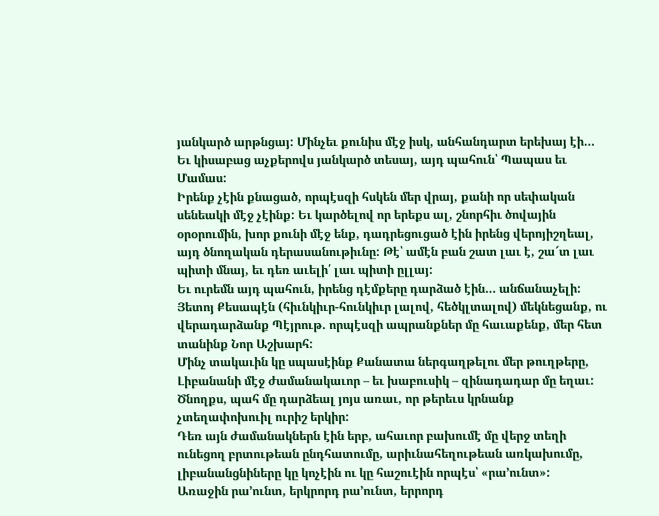յանկարծ արթնցայ: Մինչեւ քունիս մէջ իսկ, անհանդարտ երեխայ էի…
Եւ կիսաբաց աչքերովս յանկարծ տեսայ, այդ պահուն՝ Պապաս եւ Մամաս:
Իրենք չէին քնացած, որպէսզի հսկեն մեր վրայ, քանի որ սեփական սենեակի մէջ չէինք: Եւ կարծելով որ երեքս ալ, շնորհիւ ծովային օրօրումին, խոր քունի մէջ ենք, դադրեցուցած էին իրենց վերոյիշղեալ, այդ ծնողական դերասանութիւնը: Թէ՝ ամէն բան շատ լաւ է, շա՜տ լաւ պիտի մնայ, եւ դեռ աւելի՛ լաւ պիտի ըլլայ:
Եւ ուրեմն այդ պահուն, իրենց դէմքերը դարձած էին… անճանաչելի:
Յետոյ Քեսապէն (հիւնկիւր-հունկիւր լալով, հեծկլտալով) մեկնեցանք, ու վերադարձանք Պէյրութ. որպէսզի ապրանքներ մը հաւաքենք, մեր հետ տանինք Նոր Աշխարհ:
Մինչ տակաւին կը սպասէինք Քանատա ներգաղթելու մեր թուղթերը, Լիբանանի մէջ ժամանակաւոր – եւ խաբուսիկ – զինադադար մը եղաւ:
Ծնողքս, պահ մը դարձեալ յոյս առաւ, որ թերեւս կրնանք չտեղափոխուիլ ուրիշ երկիր:
Դեռ այն ժամանակներն էին երբ, ահաւոր բախումէ մը վերջ տեղի ունեցող բրտութեան ընդհատումը, արիւնահեղութեան առկախումը, լիբանանցնիները կը կոչէին ու կը հաշուէին որպէս՝ «րա’ունտ»:
Առաջին րա’ունտ, երկրորդ րա’ունտ, երրորդ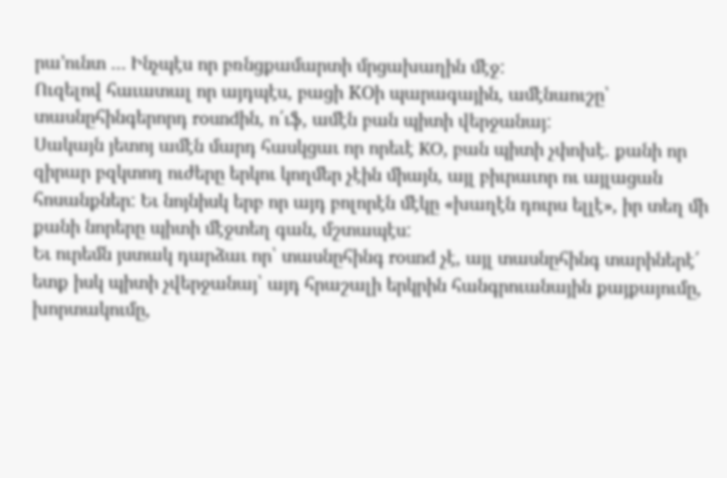րա’ունտ … Ինչպէս որ բռնցքամարտի մրցախաղին մէջ:
Ուզելով հաւատալ որ այդպէս, բացի KOի պարագային, ամէնաուշը՝ տասնըհինգերորդ roundին, ո՛ւֆ, ամէն բան պիտի վերջանայ:
Սակայն յետոյ ամէն մարդ հասկցաւ որ որեւէ KO, բան պիտի չփոխէ. քանի որ զիրար բզկտող ուժերը երկու կողմեր չէին միայն, այլ բիւրաւոր ու այլացան հոսանքներ: Եւ նոյնիսկ երբ որ այդ բոլորէն մէկը «խաղէն դուրս ելլէ», իր տեղ մի քանի նորերը պիտի մէջտեղ գան, մշտապէս:
Եւ ուրեմն յստակ դարձաւ որ՝ տասնըհինգ round չէ, այլ տասնըհինգ տարիներէ՛ ետք իսկ պիտի չվերջանայ՝ այդ հրաշալի երկրին հանգրուանային քայքայումը, խորտակումը,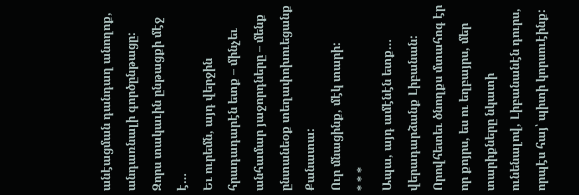անէացման դանդաղ անողոք, անդառնալի գործընթացը: Զորս տակաւին ընթացքի մէջ է…
Եւ ուրեմն, այդ վերջին հրադադարէն ետք – մինչեւ անհամար յաջորդները – մենք ընտանեօք տեղափոխուեցանք Քանատա:
Ուր մնացինք, մէկ տարի:
* * *
Ապա, այդ ամէնէն ետք… վերադարձանք Լիբանան:
Որովհետեւ ծնողքս մտահոգ էր որ քոյրս, ես ու եղբայրս, մեր տարիքները նկատի ունենալով, Լիբանանէն դուրս, որպէս հայ՝ պիտի կորսուէինք: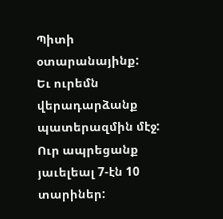Պիտի օտարանայինք:
Եւ ուրեմն վերադարձանք պատերազմին մէջ: Ուր ապրեցանք յաւելեալ 7-էն 10 տարիներ: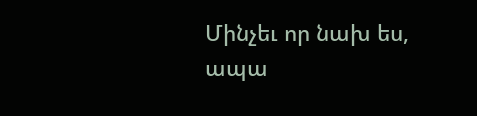Մինչեւ որ նախ ես, ապա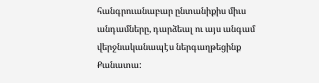հանգրուանաբար ընտանիքիս միւս անդամները, դարձեալ ու այս անգամ վերջնականապէս ներգաղթեցինք Քանատա: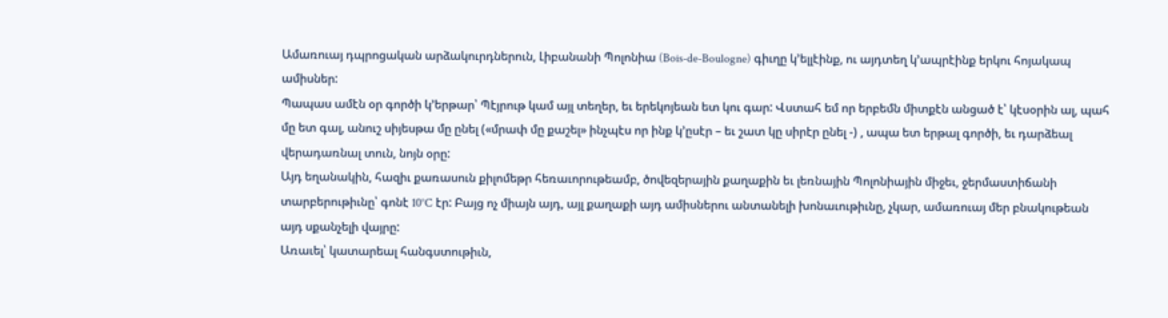Ամառուայ դպրոցական արձակուրդներուն, Լիբանանի Պոլոնիա (Bois-de-Boulogne) գիւղը կ’ելլէինք, ու այդտեղ կ’ապրէինք երկու հոյակապ ամիսներ:
Պապաս ամէն օր գործի կ’երթար՝ Պէյրութ կամ այլ տեղեր, եւ երեկոյեան ետ կու գար: Վստահ եմ որ երբեմն միտքէն անցած է՝ կէսօրին ալ, պահ մը ետ գալ, անուշ սիյեսթա մը ընել («մրափ մը քաշել» ինչպէս որ ինք կ’ըսէր – եւ շատ կը սիրէր ընել -) , ապա ետ երթալ գործի, եւ դարձեալ վերադառնալ տուն, նոյն օրը:
Այդ եղանակին, հազիւ քառասուն քիլոմեթր հեռաւորութեամբ, ծովեզերային քաղաքին եւ լեռնային Պոլոնիային միջեւ, ջերմաստիճանի տարբերութիւնը՝ գոնէ 10°C էր: Բայց ոչ միայն այդ, այլ քաղաքի այդ ամիսներու անտանելի խոնաւութիւնը, չկար, ամառուայ մեր բնակութեան այդ սքանչելի վայրը:
Առաւել՝ կատարեալ հանգստութիւն,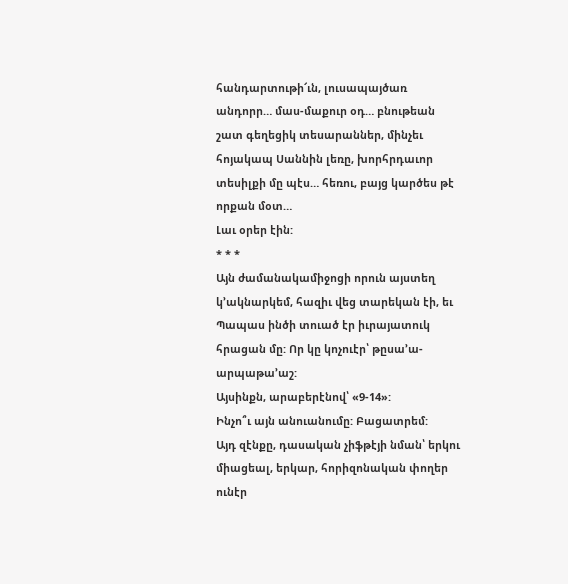հանդարտութի՜ւն, լուսապայծառ անդորր… մաս-մաքուր օդ… բնութեան շատ գեղեցիկ տեսարաններ, մինչեւ հոյակապ Սաննին լեռը, խորհրդաւոր տեսիլքի մը պէս… հեռու, բայց կարծես թէ որքան մօտ…
Լաւ օրեր էին:
* * *
Այն ժամանակամիջոցի որուն այստեղ կ’ակնարկեմ, հազիւ վեց տարեկան էի, եւ Պապաս ինծի տուած էր իւրայատուկ հրացան մը: Որ կը կոչուէր՝ թըսա’ա-արպաթա’աշ:
Այսինքն, արաբերէնով՝ «9-14»:
Ինչո՞ւ այն անուանումը: Բացատրեմ:
Այդ զէնքը, դասական չիֆթէյի նման՝ երկու միացեալ, երկար, հորիզոնական փողեր ունէր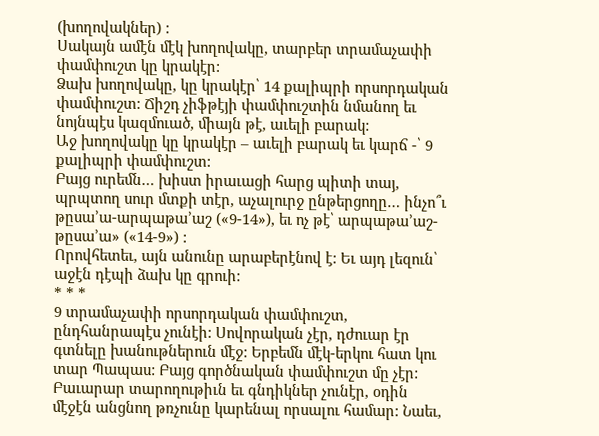(խողովակներ) :
Սակայն ամէն մէկ խողովակը, տարբեր տրամաչափի փամփուշտ կը կրակէր:
Ձախ խողովակը, կը կրակէր՝ 14 քալիպրի որսորդական փամփուշտ: Ճիշդ չիֆթէյի փամփուշտին նմանող եւ նոյնպէս կազմուած, միայն թէ, աւելի բարակ:
Աջ խողովակը կը կրակէր – աւելի բարակ եւ կարճ -՝ 9 քալիպրի փամփուշտ:
Բայց ուրեմն… խիստ իրաւացի հարց պիտի տայ, պրպտող սուր մտքի տէր, աչալուրջ ընթերցողը… ինչո՞ւ թըսա’ա-արպաթա’աշ («9-14»), եւ ոչ թէ՝ արպաթա’աշ- թըսա’ա» («14-9») :
Որովհետեւ, այն անունը արաբերէնով է: Եւ այդ լեզուն՝ աջէն դէպի ձախ կը գրուի:
* * *
9 տրամաչափի որսորդական փամփուշտ, ընդհանրապէս չունէի: Սովորական չէր, դժուար էր գտնելը խանութներուն մէջ: Երբեմն մէկ-երկու հատ կու տար Պապաս: Բայց գործնական փամփուշտ մը չէր:
Բաւարար տարողութիւն եւ գնդիկներ չունէր, օդին մէջէն անցնող թռչունը կարենալ որսալու համար: Նաեւ,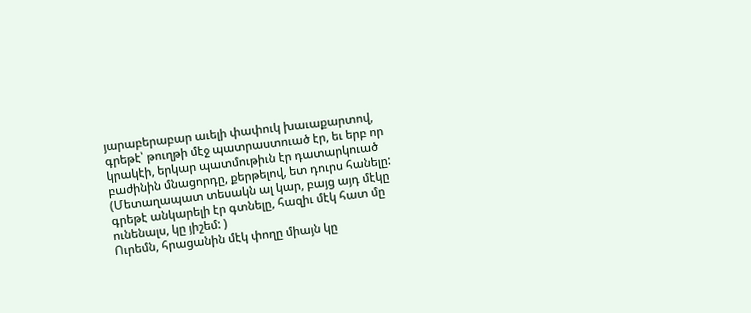յարաբերաբար աւելի փափուկ խաւաքարտով, գրեթէ՝ թուղթի մէջ պատրաստուած էր, եւ երբ որ կրակէի, երկար պատմութիւն էր դատարկուած բաժինին մնացորդը, քերթելով, ետ դուրս հանելը: (Մետաղապատ տեսակն ալ կար, բայց այդ մէկը գրեթէ անկարելի էր գտնելը, հազիւ մէկ հատ մը ունենալս, կը յիշեմ: )
Ուրեմն, հրացանին մէկ փողը միայն կը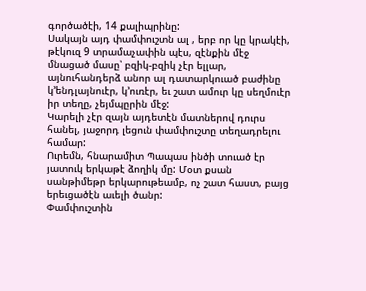գործածէի, 14 քալիպրինը:
Սակայն այդ փամփուշտն ալ , երբ որ կը կրակէի, թէկուզ 9 տրամաչափին պէս, զէնքին մէջ մնացած մասը՝ բզիկ-բզիկ չէր ելլար, այնուհանդերձ անոր ալ դատարկուած բաժինը կ’ենդլայնուէր, կ’ուռէր, եւ շատ ամուր կը սեղմուէր իր տեղը, չեյմպըրին մէջ:
Կարելի չէր զայն այդետէն մատներով դուրս հանել, յաջորդ լեցուն փամփուշտը տեղադրելու համար:
Ուրեմն, հնարամիտ Պապաս ինծի տուած էր յատուկ երկաթէ ձողիկ մը: Մօտ քսան սանթիմեթր երկարութեամբ, ոչ շատ հաստ, բայց երեւցածէն աւելի ծանր:
Փամփուշտին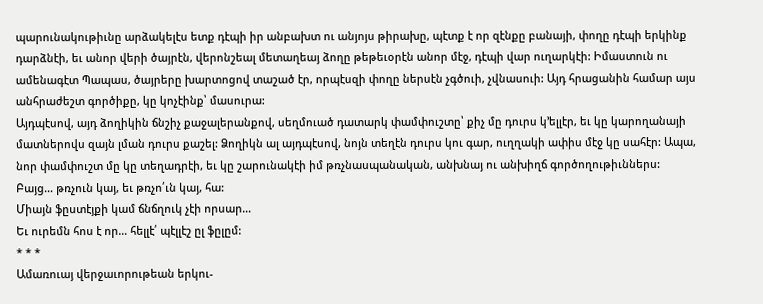պարունակութիւնը արձակելէս ետք դէպի իր անբախտ ու անյոյս թիրախը, պէտք է որ զէնքը բանայի, փողը դէպի երկինք դարձնէի, եւ անոր վերի ծայրէն, վերոնշեալ մետաղեայ ձողը թեթեւօրէն անոր մէջ, դէպի վար ուղարկէի: Իմաստուն ու ամենագէտ Պապաս, ծայրերը խարտոցով տաշած էր, որպէսզի փողը ներսէն չգծուի, չվնասուի: Այդ հրացանին համար այս անհրաժեշտ գործիքը, կը կոչէինք՝ մասուրա:
Այդպէսով, այդ ձողիկին ճնշիչ քաջալերանքով, սեղմուած դատարկ փամփուշտը՝ քիչ մը դուրս կ’ելլէր, եւ կը կարողանայի մատներովս զայն լման դուրս քաշել: Ձողիկն ալ այդպէսով, նոյն տեղէն դուրս կու գար, ուղղակի ափիս մէջ կը սահէր: Ապա, նոր փամփուշտ մը կը տեղադրէի, եւ կը շարունակէի իմ թռչնասպանական, անխնայ ու անխիղճ գործողութիւններս:
Բայց… թռչուն կայ, եւ թռչո՛ւն կայ, հա:
Միայն ֆըստէյքի կամ ճնճղուկ չէի որսար…
Եւ ուրեմն հոս է որ… հելլէ՛ պէլլէշ ըլ ֆըլըմ:
* * *
Ամառուայ վերջաւորութեան երկու-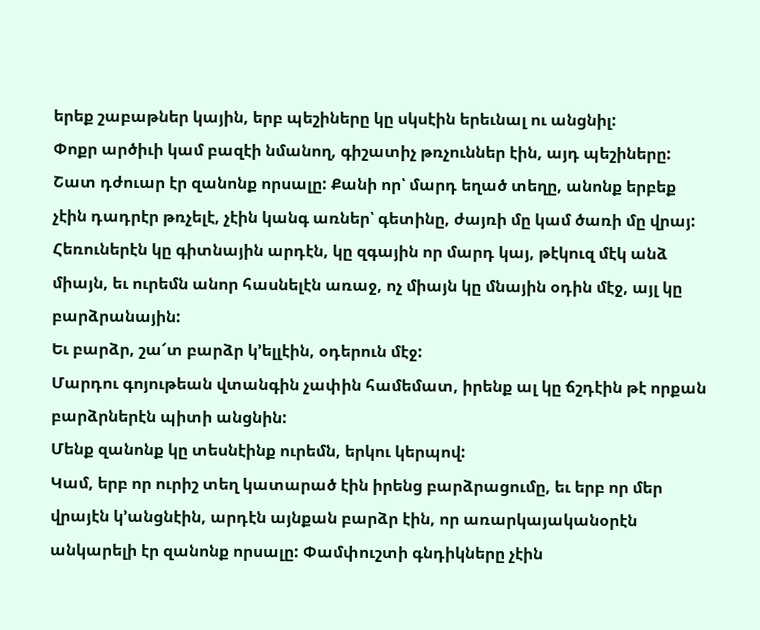երեք շաբաթներ կային, երբ պեշիները կը սկսէին երեւնալ ու անցնիլ:
Փոքր արծիւի կամ բազէի նմանող, գիշատիչ թռչուններ էին, այդ պեշիները:
Շատ դժուար էր զանոնք որսալը: Քանի որ՝ մարդ եղած տեղը, անոնք երբեք չէին դադրէր թռչելէ, չէին կանգ առներ՝ գետինը, ժայռի մը կամ ծառի մը վրայ:
Հեռուներէն կը գիտնային արդէն, կը զգային որ մարդ կայ, թէկուզ մէկ անձ միայն, եւ ուրեմն անոր հասնելէն առաջ, ոչ միայն կը մնային օդին մէջ, այլ կը բարձրանային:
Եւ բարձր, շա՜տ բարձր կ’ելլէին, օդերուն մէջ:
Մարդու գոյութեան վտանգին չափին համեմատ, իրենք ալ կը ճշդէին թէ որքան բարձրներէն պիտի անցնին:
Մենք զանոնք կը տեսնէինք ուրեմն, երկու կերպով:
Կամ, երբ որ ուրիշ տեղ կատարած էին իրենց բարձրացումը, եւ երբ որ մեր վրայէն կ’անցնէին, արդէն այնքան բարձր էին, որ առարկայականօրէն անկարելի էր զանոնք որսալը: Փամփուշտի գնդիկները չէին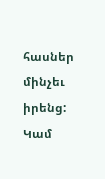հասներ մինչեւ իրենց:
Կամ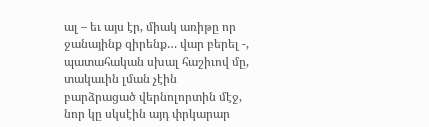ալ – եւ այս էր, միակ առիթը որ ջանայինք զիրենք… վար բերել -, պատահական սխալ հաշիւով մը, տակաւին լման չէին բարձրացած վերնոլորտին մէջ, նոր կը սկսէին այդ փրկարար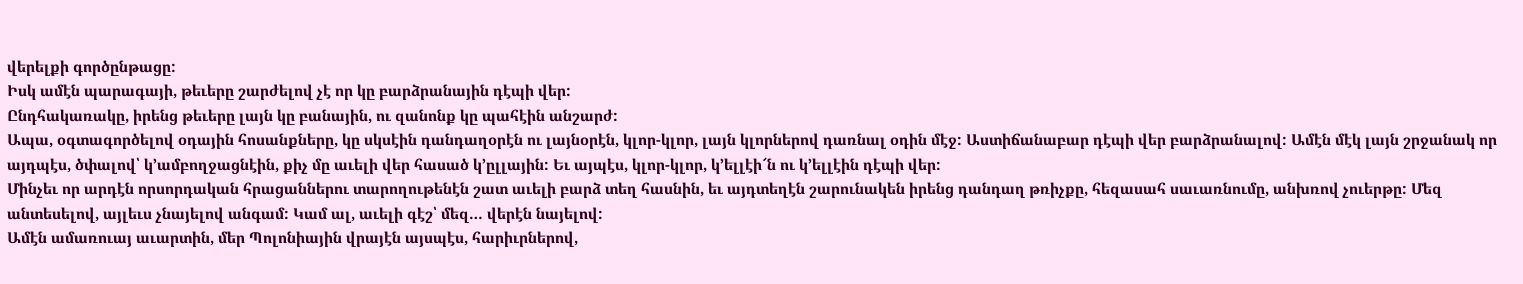վերելքի գործընթացը:
Իսկ ամէն պարագայի, թեւերը շարժելով չէ որ կը բարձրանային դէպի վեր:
Ընդհակառակը, իրենց թեւերը լայն կը բանային, ու զանոնք կը պահէին անշարժ:
Ապա, օգտագործելով օդային հոսանքները, կը սկսէին դանդաղօրէն ու լայնօրէն, կլոր-կլոր, լայն կլորներով դառնալ օդին մէջ: Աստիճանաբար դէպի վեր բարձրանալով: Ամէն մէկ լայն շրջանակ որ այդպէս, ծփալով՝ կ’ամբողջացնէին, քիչ մը աւելի վեր հասած կ’ըլլային: Եւ այպէս, կլոր-կլոր, կ’ելլէի՜ն ու կ’ելլէին դէպի վեր:
Մինչեւ որ արդէն որսորդական հրացաններու տարողութենէն շատ աւելի բարձ տեղ հասնին, եւ այդտեղէն շարունակեն իրենց դանդաղ թռիչքը, հեզասահ սաւառնումը, անխռով չուերթը: Մեզ անտեսելով, այլեւս չնայելով անգամ: Կամ ալ, աւելի գէշ՝ մեզ… վերէն նայելով:
Ամէն ամառուայ աւարտին, մեր Պոլոնիային վրայէն այսպէս, հարիւրներով,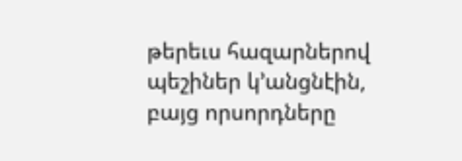թերեւս հազարներով պեշիներ կ’անցնէին, բայց որսորդները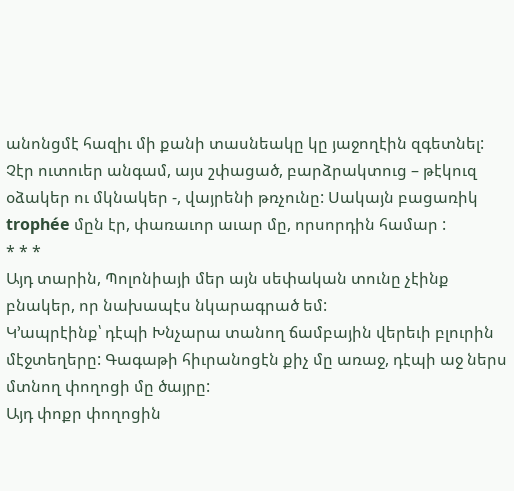անոնցմէ հազիւ մի քանի տասնեակը կը յաջողէին զգետնել:
Չէր ուտուեր անգամ, այս շփացած, բարձրակտուց – թէկուզ օձակեր ու մկնակեր -, վայրենի թռչունը: Սակայն բացառիկ trophée մըն էր, փառաւոր աւար մը, որսորդին համար :
* * *
Այդ տարին, Պոլոնիայի մեր այն սեփական տունը չէինք բնակեր, որ նախապէս նկարագրած եմ:
Կ’ապրէինք՝ դէպի Խնչարա տանող ճամբային վերեւի բլուրին մէջտեղերը: Գագաթի հիւրանոցէն քիչ մը առաջ, դէպի աջ ներս մտնող փողոցի մը ծայրը:
Այդ փոքր փողոցին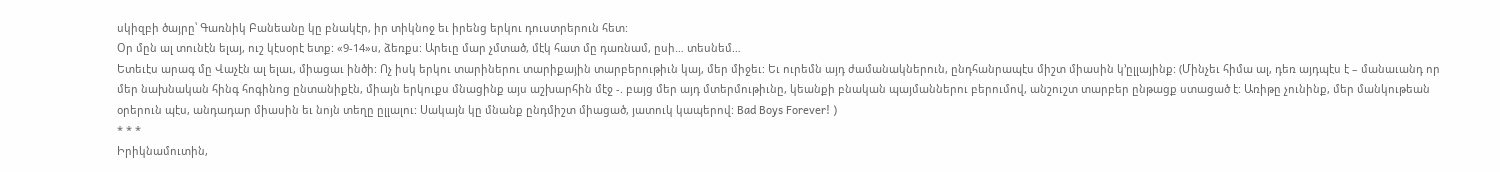սկիզբի ծայրը՝ Գառնիկ Բանեանը կը բնակէր, իր տիկնոջ եւ իրենց երկու դուստրերուն հետ:
Օր մըն ալ տունէն ելայ, ուշ կէսօրէ ետք: «9-14»ս, ձեռքս: Արեւը մար չմտած, մէկ հատ մը դառնամ, ըսի… տեսնեմ…
Ետեւէս արագ մը Վաչէն ալ ելաւ, միացաւ ինծի: Ոչ իսկ երկու տարիներու տարիքային տարբերութիւն կայ, մեր միջեւ: Եւ ուրեմն այդ ժամանակներուն, ընդհանրապէս միշտ միասին կ’ըլլայինք: (Մինչեւ հիմա ալ, դեռ այդպէս է – մանաւանդ որ մեր նախնական հինգ հոգինոց ընտանիքէն, միայն երկուքս մնացինք այս աշխարհին մէջ -. բայց մեր այդ մտերմութիւնը, կեանքի բնական պայմաններու բերումով, անշուշտ տարբեր ընթացք ստացած է: Առիթը չունինք, մեր մանկութեան օրերուն պէս, անդադար միասին եւ նոյն տեղը ըլլալու: Սակայն կը մնանք ընդմիշտ միացած, յատուկ կապերով: Bad Boys Forever! )
* * *
Իրիկնամուտին,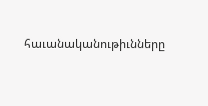հաւանականութիւնները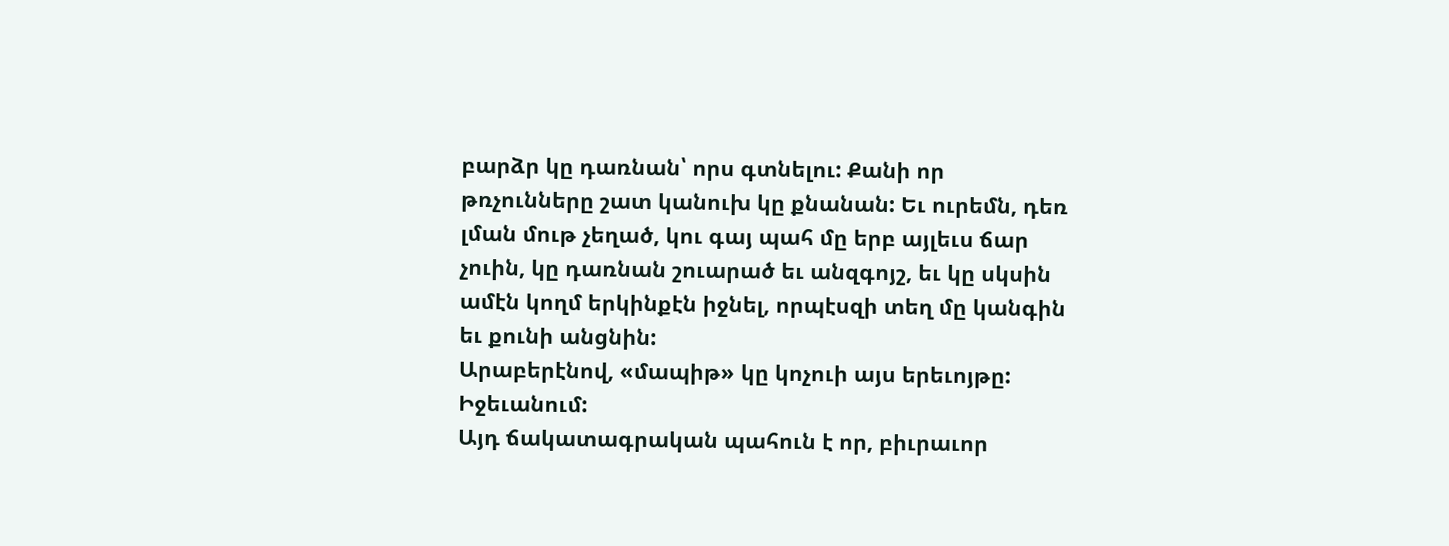բարձր կը դառնան՝ որս գտնելու: Քանի որ թռչունները շատ կանուխ կը քնանան: Եւ ուրեմն, դեռ լման մութ չեղած, կու գայ պահ մը երբ այլեւս ճար չուին, կը դառնան շուարած եւ անզգոյշ, եւ կը սկսին ամէն կողմ երկինքէն իջնել, որպէսզի տեղ մը կանգին եւ քունի անցնին:
Արաբերէնով, «մապիթ» կը կոչուի այս երեւոյթը: Իջեւանում:
Այդ ճակատագրական պահուն է որ, բիւրաւոր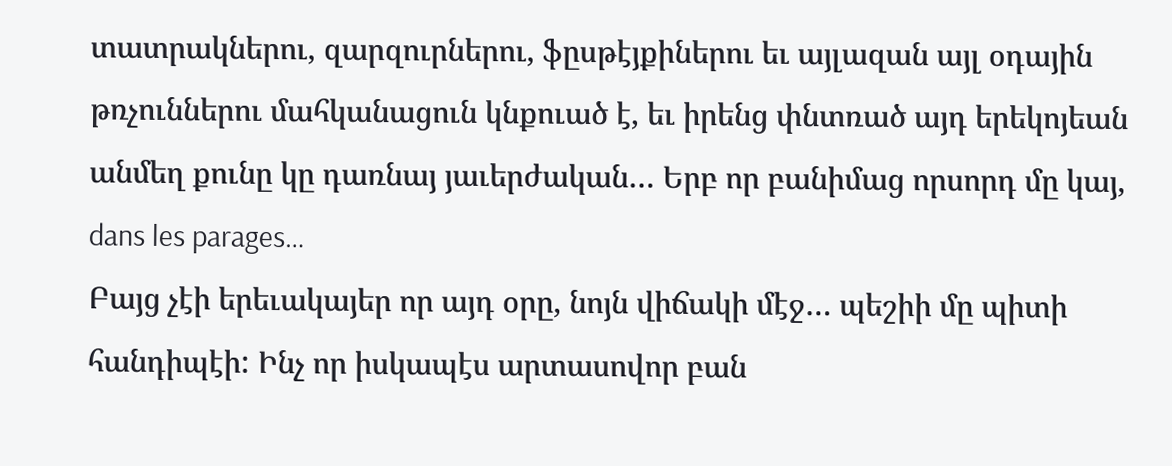տատրակներու, զարզուրներու, ֆըսթէյքիներու եւ այլազան այլ օդային թռչուններու մահկանացուն կնքուած է, եւ իրենց փնտռած այդ երեկոյեան անմեղ քունը կը դառնայ յաւերժական… Երբ որ բանիմաց որսորդ մը կայ, dans les parages…
Բայց չէի երեւակայեր որ այդ օրը, նոյն վիճակի մէջ… պեշիի մը պիտի հանդիպէի: Ինչ որ իսկապէս արտասովոր բան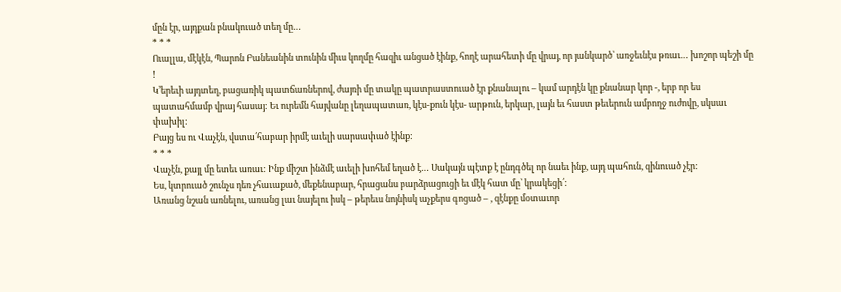մըն էր, այդքան բնակուած տեղ մը…
* * *
Ուալլա, մէկէն, Պարոն Բանեանին տունին միւս կողմը հազիւ անցած էինք, հողէ արահետի մը վրայ, որ յանկարծ՝ առջեւնէս թռաւ… խոշոր պեշի մը !
Կ’երեւի այդտեղ, բացառիկ պատճառներով, ժայռի մը տակը պատրաստուած էր քնանալու – կամ արդէն կը քնանար կոր -, երբ որ ես պատահմամբ վրայ հասայ: Եւ ուրեմն հայվանը լեղապատառ, կէս-քուն կէս- արթուն, երկար, լայն եւ հաստ թեւերուն ամբողջ ուժովը, սկսաւ փախիլ:
Բայց ես ու Վաչէն, վստա՛հաբար իրմէ աւելի սարսափած էինք:
* * *
Վաչէն, քայլ մը ետեւ առաւ: Ինք միշտ ինձմէ աւելի խոհեմ եղած է… Սակայն պէտք է ընդգծել որ նաեւ ինք, այդ պահուն, զինուած չէր:
Ես, կտրուած շունչս դեռ չհաւաքած, մեքենաբար, հրացանս բարձրացուցի եւ մէկ հատ մը՝ կրակեցի՛:
Առանց նշան առնելու, առանց լաւ նայելու իսկ – թերեւս նոյնիսկ աչքերս գոցած – , զէնքը մօտաւոր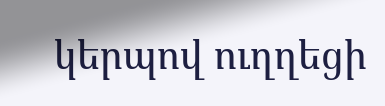կերպով ուղղեցի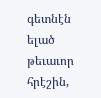գետնէն ելած թեւաւոր հրէշին,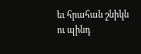եւ հրահան շնիկն ու պինդ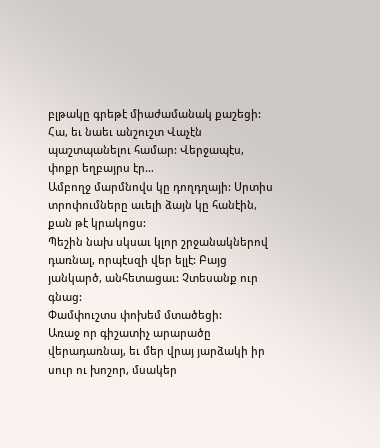բլթակը գրեթէ միաժամանակ քաշեցի:
Հա, եւ նաեւ անշուշտ Վաչէն պաշտպանելու համար: Վերջապէս, փոքր եղբայրս էր…
Ամբողջ մարմնովս կը դողդղայի: Սրտիս տրոփումները աւելի ձայն կը հանէին, քան թէ կրակոցս:
Պեշին նախ սկսաւ կլոր շրջանակներով դառնալ, որպէսզի վեր ելլէ: Բայց յանկարծ, անհետացաւ: Չտեսանք ուր գնաց:
Փամփուշտս փոխեմ մտածեցի:
Առաջ որ գիշատիչ արարածը վերադառնայ, եւ մեր վրայ յարձակի իր սուր ու խոշոր, մսակեր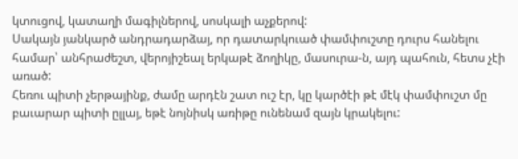կտուցով, կատաղի մագիլներով, սոսկալի աչքերով:
Սակայն յանկարծ անդրադարձայ, որ դատարկուած փամփուշտը դուրս հանելու համար՝ անհրաժեշտ, վերոյիշեալ երկաթէ ձողիկը, մասուրա-ն, այդ պահուն, հետս չէի առած:
Հեռու պիտի չերթայինք, ժամը արդէն շատ ուշ էր, կը կարծէի թէ մէկ փամփուշտ մը բաւարար պիտի ըլլայ, եթէ նոյնիսկ առիթը ունենամ զայն կրակելու: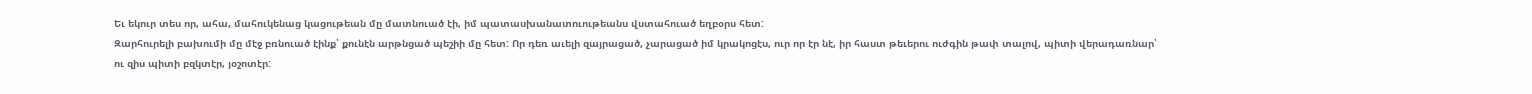Եւ եկուր տես որ, ահա, մահուկենաց կացութեան մը մատնուած էի, իմ պատասխանատուութեանս վստահուած եղբօրս հետ:
Զարհուրելի բախումի մը մէջ բռնուած էինք՝ քունէն արթնցած պեշիի մը հետ: Որ դեռ աւելի զայրացած, չարացած իմ կրակոցէս, ուր որ էր նէ, իր հաստ թեւերու ուժգին թափ տալով, պիտի վերադառնար՝ ու զիս պիտի բզկտէր, յօշոտէր: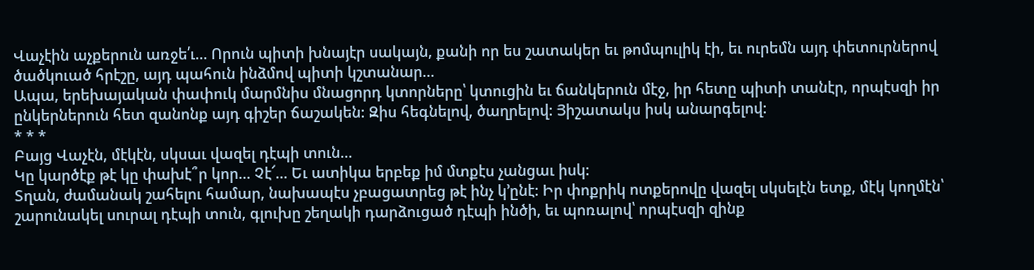Վաչէին աչքերուն առջե՛ւ… Որուն պիտի խնայէր սակայն, քանի որ ես շատակեր եւ թոմպուլիկ էի, եւ ուրեմն այդ փետուրներով ծածկուած հրէշը, այդ պահուն ինձմով պիտի կշտանար…
Ապա, երեխայական փափուկ մարմնիս մնացորդ կտորները՝ կտուցին եւ ճանկերուն մէջ, իր հետը պիտի տանէր, որպէսզի իր ընկերներուն հետ զանոնք այդ գիշեր ճաշակեն: Զիս հեգնելով, ծաղրելով: Յիշատակս իսկ անարգելով:
* * *
Բայց Վաչէն, մէկէն, սկսաւ վազել դէպի տուն…
Կը կարծէք թէ կը փախէ՞ր կոր… Չէ՜… Եւ ատիկա երբեք իմ մտքէս չանցաւ իսկ:
Տղան, ժամանակ շահելու համար, նախապէս չբացատրեց թէ ինչ կ’ընէ: Իր փոքրիկ ոտքերովը վազել սկսելէն ետք, մէկ կողմէն՝ շարունակել սուրալ դէպի տուն, գլուխը շեղակի դարձուցած դէպի ինծի, եւ պոռալով՝ որպէսզի զինք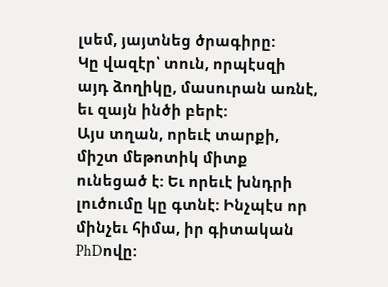լսեմ, յայտնեց ծրագիրը:
Կը վազէր՝ տուն, որպէսզի այդ ձողիկը, մասուրան առնէ, եւ զայն ինծի բերէ:
Այս տղան, որեւէ տարքի, միշտ մեթոտիկ միտք ունեցած է: Եւ որեւէ խնդրի լուծումը կը գտնէ: Ինչպէս որ մինչեւ հիմա, իր գիտական PhDովը: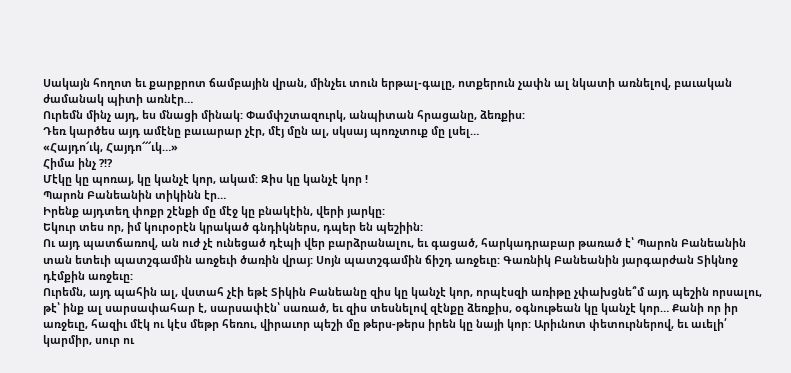Սակայն հողոտ եւ քարքրոտ ճամբային վրան, մինչեւ տուն երթալ-գալը, ոտքերուն չափն ալ նկատի առնելով, բաւական ժամանակ պիտի առնէր…
Ուրեմն մինչ այդ, ես մնացի մինակ: Փամփշտազուրկ, անպիտան հրացանը, ձեռքիս:
Դեռ կարծես այդ ամէնը բաւարար չէր, մէյ մըն ալ, սկսայ պոռչտուք մը լսել…
«Հայդո՜ւկ, Հայդո՜՜՜ւկ…»
Հիմա ինչ ?!?
Մէկը կը պոռայ, կը կանչէ կոր, ակամ: Զիս կը կանչէ կոր !
Պարոն Բանեանին տիկինն էր…
Իրենք այդտեղ փոքր շէնքի մը մէջ կը բնակէին, վերի յարկը:
Եկուր տես որ, իմ կուրօրէն կրակած գնդիկներս, դպեր են պեշիին:
Ու այդ պատճառով, ան ուժ չէ ունեցած դէպի վեր բարձրանալու, եւ գացած, հարկադրաբար թառած է՝ Պարոն Բանեանին տան ետեւի պատշգամին առջեւի ծառին վրայ: Սոյն պատշգամին ճիշդ առջեւը: Գառնիկ Բանեանին յարգարժան Տիկնոջ դէմքին առջեւը:
Ուրեմն, այդ պահին ալ, վստահ չէի եթէ Տիկին Բանեանը զիս կը կանչէ կոր, որպէսզի առիթը չփախցնե՞մ այդ պեշին որսալու, թէ՝ ինք ալ սարսափահար է, սարսափէն՝ սառած, եւ զիս տեսնելով զէնքը ձեռքիս, օգնութեան կը կանչէ կոր… Քանի որ իր առջեւը, հազիւ մէկ ու կէս մեթր հեռու, վիրաւոր պեշի մը թերս-թերս իրեն կը նայի կոր: Արիւնոտ փետուրներով, եւ աւելի՛ կարմիր, սուր ու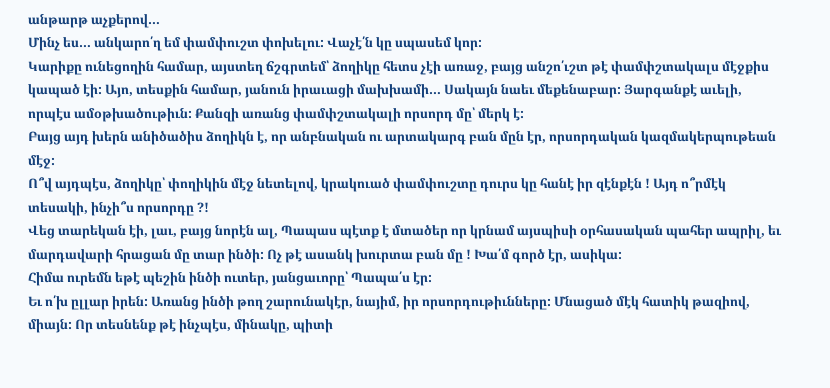անթարթ աչքերով…
Մինչ ես… անկարո՛ղ եմ փամփուշտ փոխելու: Վաչէ՛ն կը սպասեմ կոր:
Կարիքը ունեցողին համար, այստեղ ճշգրտեմ՝ ձողիկը հետս չէի առաջ, բայց անշո՛ւշտ թէ փամփշտակալս մէջքիս կապած էի: Այո, տեսքին համար, յանուն իրաւացի մախխամի… Սակայն նաեւ մեքենաբար: Յարգանքէ աւելի, որպէս ամօթխածութիւն: Քանզի առանց փամփշտակալի որսորդ մը՝ մերկ է:
Բայց այդ խերն անիծածիս ձողիկն է, որ անբնական ու արտակարգ բան մըն էր, որսորդական կազմակերպութեան մէջ:
Ո՞վ այդպէս, ձողիկը՝ փողիկին մէջ նետելով, կրակուած փամփուշտը դուրս կը հանէ իր զէնքէն ! Այդ ո՞րմէկ տեսակի, ինչի՞ս որսորդը ?!
Վեց տարեկան էի, լաւ, բայց նորէն ալ, Պապաս պէտք է մտածեր որ կրնամ այսպիսի օրհասական պահեր ապրիլ, եւ մարդավարի հրացան մը տար ինծի: Ոչ թէ ասանկ խուրտա բան մը ! Խա՛մ գործ էր, ասիկա:
Հիմա ուրեմն եթէ պեշին ինծի ուտեր, յանցաւորը՝ Պապա՛ս էր:
Եւ ո՛խ ըլլար իրեն: Առանց ինծի թող շարունակէր, նայիմ, իր որսորդութիւնները: Մնացած մէկ հատիկ թազիով, միայն: Որ տեսնենք թէ ինչպէս, մինակը, պիտի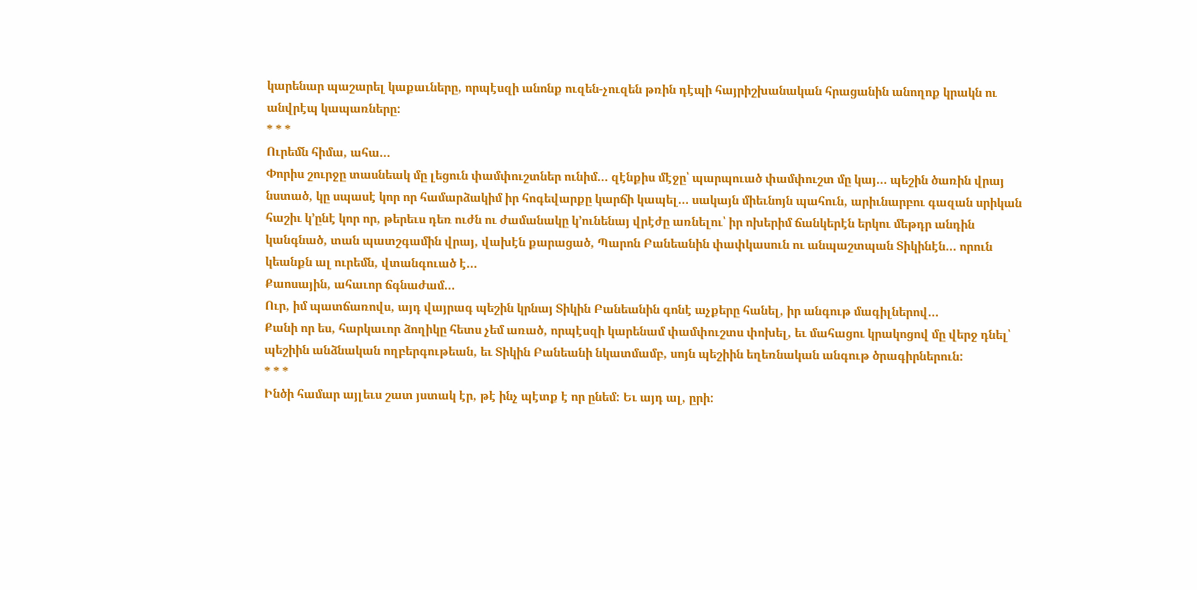կարենար պաշարել կաքաւները, որպէսզի անոնք ուզեն-չուզեն թռին դէպի հայրիշխանական հրացանին անողոք կրակն ու անվրէպ կապառները:
* * *
Ուրեմն հիմա, ահա…
Փորիս շուրջը տասնեակ մը լեցուն փամփուշտներ ունիմ… զէնքիս մէջը՝ պարպուած փամփուշտ մը կայ… պեշին ծառին վրայ նստած, կը սպասէ կոր որ համարձակիմ իր հոգեվարքը կարճի կապել… սակայն միեւնոյն պահուն, արիւնարբու գազան սրիկան հաշիւ կ’ընէ կոր որ, թերեւս դեռ ուժն ու ժամանակը կ’ունենայ վրէժը առնելու՝ իր ոխերիմ ճանկերէն երկու մեթդր անդին կանգնած, տան պատշգամին վրայ, վախէն քարացած, Պարոն Բանեանին փափկասուն ու անպաշտպան Տիկինէն… որուն կեանքն ալ ուրեմն, վտանգուած է…
Քաոսային, ահաւոր ճգնաժամ…
Ուր, իմ պատճառովս, այդ վայրագ պեշին կրնայ Տիկին Բանեանին գոնէ աչքերը հանել, իր անգութ մագիլներով…
Քանի որ ես, հարկաւոր ձողիկը հետս չեմ առած, որպէսզի կարենամ փամփուշտս փոխել, եւ մահացու կրակոցով մը վերջ դնել՝ պեշիին անձնական ողբերգութեան, եւ Տիկին Բանեանի նկատմամբ, սոյն պեշիին եղեռնական անգութ ծրագիրներուն:
* * *
Ինծի համար այլեւս շատ յստակ էր, թէ ինչ պէտք է որ ընեմ: Եւ այդ ալ, ըրի: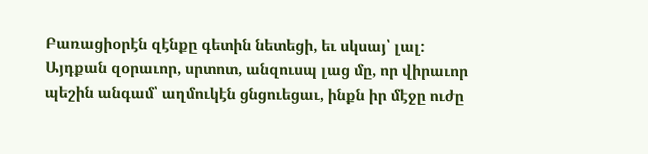Բառացիօրէն զէնքը գետին նետեցի, եւ սկսայ՝ լալ:
Այդքան զօրաւոր, սրտոտ, անզուսպ լաց մը, որ վիրաւոր պեշին անգամ՝ աղմուկէն ցնցուեցաւ, ինքն իր մէջը ուժը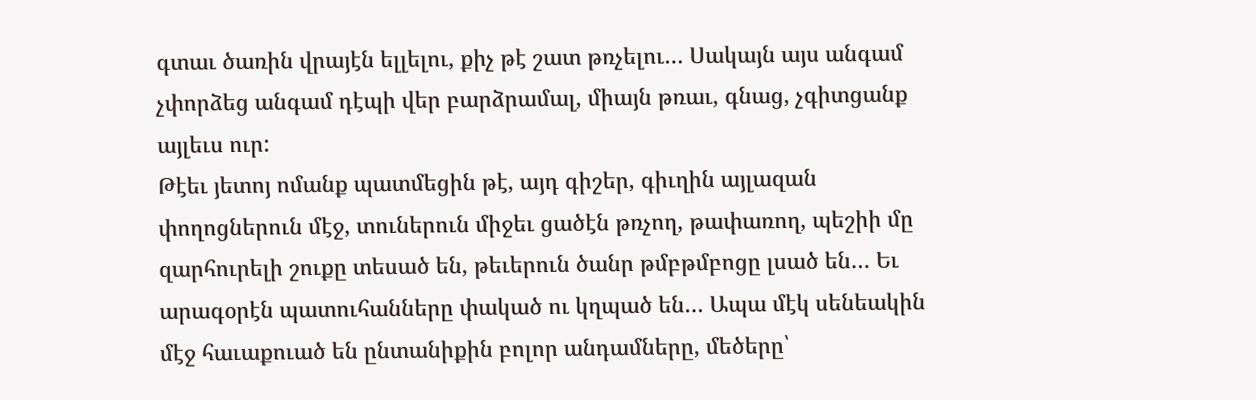գտաւ ծառին վրայէն ելլելու, քիչ թէ շատ թռչելու… Սակայն այս անգամ չփորձեց անգամ դէպի վեր բարձրամալ, միայն թռաւ, գնաց, չգիտցանք այլեւս ուր:
Թէեւ յետոյ ոմանք պատմեցին թէ, այդ գիշեր, գիւղին այլազան փողոցներուն մէջ, տուներուն միջեւ ցածէն թռչող, թափառող, պեշիի մը զարհուրելի շուքը տեսած են, թեւերուն ծանր թմբթմբոցը լսած են… Եւ արագօրէն պատուհանները փակած ու կղպած են… Ապա մէկ սենեակին մէջ հաւաքուած են ընտանիքին բոլոր անդամները, մեծերը՝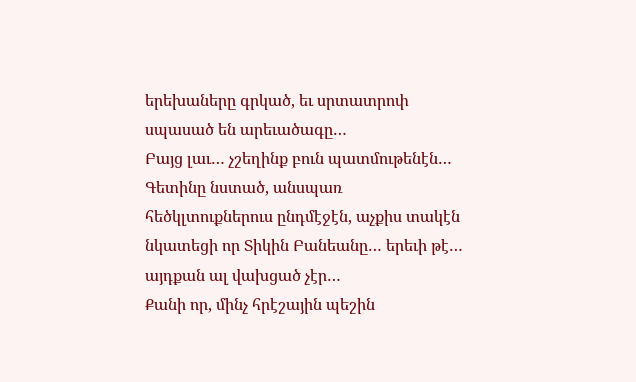երեխաները գրկած, եւ սրտատրոփ սպասած են արեւածագը…
Բայց լաւ… չշեղինք բուն պատմութենէն…
Գետինը նստած, անսպառ հեծկլտուքներուս ընդմէջէն, աչքիս տակէն նկատեցի որ Տիկին Բանեանը… երեւի թէ… այդքան ալ վախցած չէր…
Քանի որ, մինչ հրէշային պեշին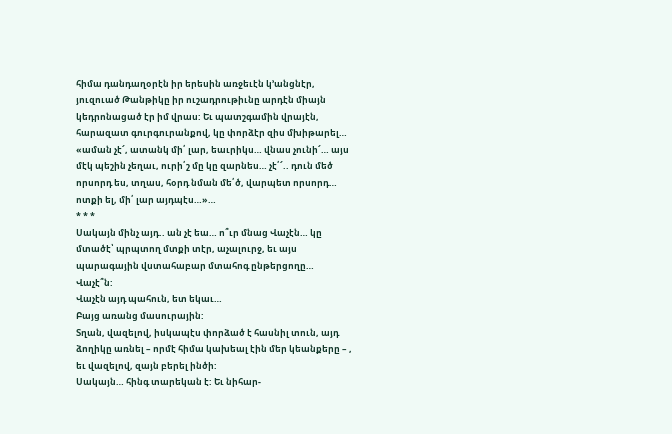հիմա դանդաղօրէն իր երեսին առջեւէն կ’անցնէր, յուզուած Թանթիկը իր ուշադրութիւնը արդէն միայն կեդրոնացած էր իմ վրաս: Եւ պատշգամին վրայէն, հարազատ գուրգուրանքով, կը փորձէր զիս մխիթարել… «աման չէ՜, ատանկ մի՛ լար, եաւրիկս… վնաս չունի՜… այս մէկ պեշին չեղաւ, ուրի՛շ մը կը զարնես… չէ՛՜.. դուն մեծ որսորդ ես, տղաս, հօրդ նման մե՛ծ, վարպետ որսորդ… ոտքի ել, մի՛ լար այդպէս…»…
* * *
Սակայն մինչ այդ.. ան չէ եա… ո՞ւր մնաց Վաչէն… կը մտածէ՝ պրպտող մտքի տէր, աչալուրջ, եւ այս պարագային վստահաբար մտահոգ ընթերցողը…
Վաչէ՞ն:
Վաչէն այդ պահուն, ետ եկաւ…
Բայց առանց մասուրային:
Տղան, վազելով, իսկապէս փորձած է հասնիլ տուն, այդ ձողիկը առնել – որմէ հիմա կախեալ էին մեր կեանքերը – , եւ վազելով, զայն բերել ինծի:
Սակայն… հինգ տարեկան է: Եւ նիհար-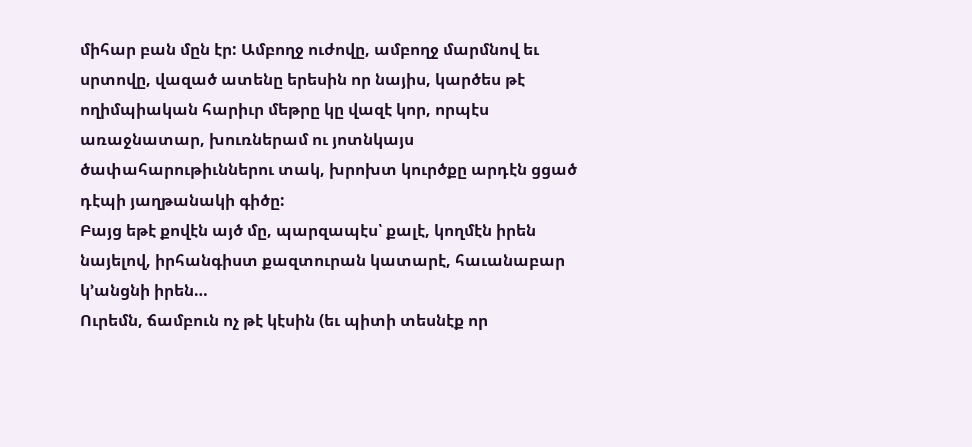միհար բան մըն էր: Ամբողջ ուժովը, ամբողջ մարմնով եւ սրտովը, վազած ատենը երեսին որ նայիս, կարծես թէ ողիմպիական հարիւր մեթրը կը վազէ կոր, որպէս առաջնատար, խուռներամ ու յոտնկայս ծափահարութիւններու տակ, խրոխտ կուրծքը արդէն ցցած դէպի յաղթանակի գիծը:
Բայց եթէ քովէն այծ մը, պարզապէս՝ քալէ, կողմէն իրեն նայելով, իրհանգիստ քազտուրան կատարէ, հաւանաբար կ’անցնի իրեն…
Ուրեմն, ճամբուն ոչ թէ կէսին (եւ պիտի տեսնէք որ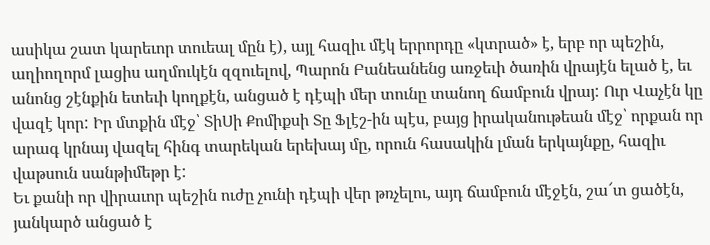ասիկա շատ կարեւոր տուեալ մըն է), այլ հազիւ մէկ երրորդը «կտրած» է, երբ որ պեշին, աղիողորմ լացիս աղմուկէն զզուելով, Պարոն Բանեանենց առջեւի ծառին վրայէն ելած է, եւ անոնց շէնքին ետեւի կողքէն, անցած է դէպի մեր տունը տանող ճամբուն վրայ: Ուր Վաչէն կը վազէ կոր: Իր մտքին մէջ՝ ՏիՍի Քոմիքսի Տը Ֆլէշ-ին պէս, բայց իրականութեան մէջ՝ որքան որ արագ կրնայ վազել հինգ տարեկան երեխայ մը, որուն հասակին լման երկայնքը, հազիւ վաթսուն սանթիմեթր է:
Եւ քանի որ վիրաւոր պեշին ուժը չունի դէպի վեր թռչելու, այդ ճամբուն մէջէն, շա՜տ ցածէն, յանկարծ անցած է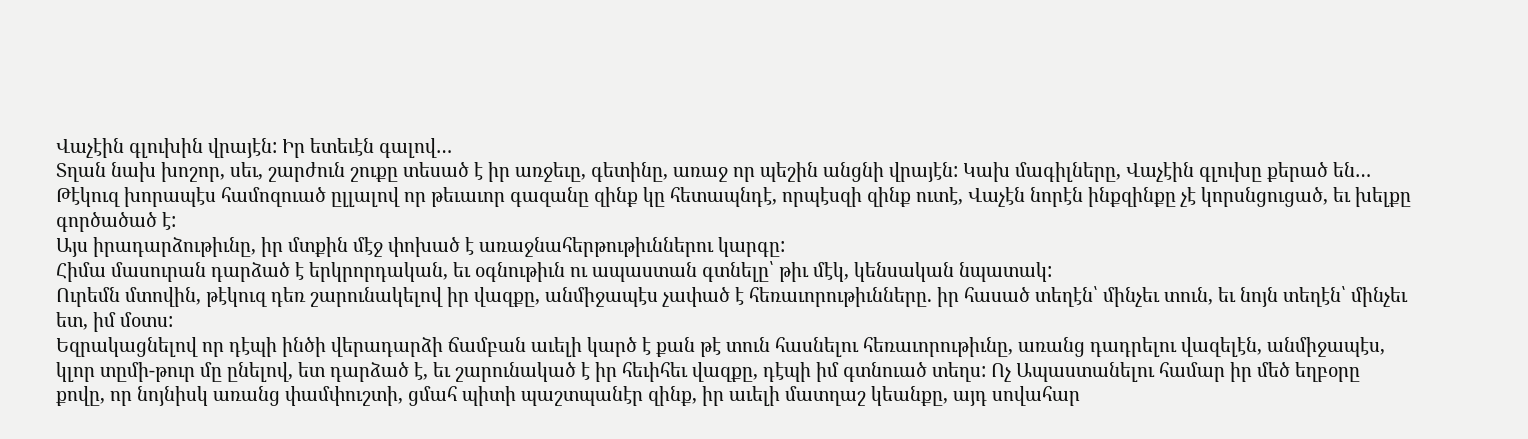Վաչէին գլուխին վրայէն: Իր ետեւէն գալով…
Տղան նախ խոշոր, սեւ, շարժուն շուքը տեսած է իր առջեւը, գետինը, առաջ որ պեշին անցնի վրայէն: Կախ մագիլները, Վաչէին գլուխը քերած են…
Թէկուզ խորապէս համոզուած ըլլալով որ թեւաւոր գազանը զինք կը հետապնդէ, որպէսզի զինք ուտէ, Վաչէն նորէն ինքզինքը չէ կորսնցուցած, եւ խելքը գործածած է:
Այս իրադարձութիւնը, իր մտքին մէջ փոխած է առաջնահերթութիւններու կարգը:
Հիմա մասուրան դարձած է երկրորդական, եւ օգնութիւն ու ապաստան գտնելը՝ թիւ մէկ, կենսական նպատակ:
Ուրեմն մտովին, թէկուզ դեռ շարունակելով իր վազքը, անմիջապէս չափած է հեռաւորութիւնները. իր հասած տեղէն՝ մինչեւ տուն, եւ նոյն տեղէն՝ մինչեւ ետ, իմ մօտս:
Եզրակացնելով որ դէպի ինծի վերադարձի ճամբան աւելի կարծ է քան թէ տուն հասնելու հեռաւորութիւնը, առանց դադրելու վազելէն, անմիջապէս, կլոր տըմի-թուր մը ընելով, ետ դարձած է, եւ շարունակած է իր հեւիհեւ վազքը, դէպի իմ գտնուած տեղս: Ոչ Ապաստանելու համար իր մեծ եղբօրը քովը, որ նոյնիսկ առանց փամփուշտի, ցմահ պիտի պաշտպանէր զինք, իր աւելի մատղաշ կեանքը, այդ սովահար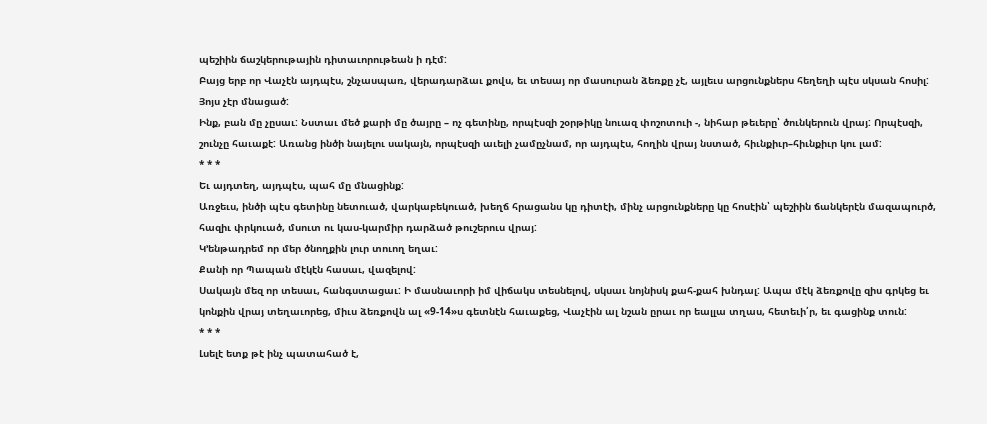պեշիին ճաշկերութային դիտաւորութեան ի դէմ:
Բայց երբ որ Վաչէն այդպէս, շնչասպառ, վերադարձաւ քովս, եւ տեսայ որ մասուրան ձեռքը չէ, այլեւս արցունքներս հեղեղի պէս սկսան հոսիլ: Յոյս չէր մնացած:
Ինք, բան մը չըսաւ: Նստաւ մեծ քարի մը ծայրը – ոչ գետինը, որպէսզի շօրթիկը նուազ փոշոտուի -, նիհար թեւերը՝ ծունկերուն վրայ: Որպէսզի, շունչը հաւաքէ: Առանց ինծի նայելու սակայն, որպէսզի աւելի չամըչնամ, որ այդպէս, հողին վրայ նստած, հիւնքիւր–հիւնքիւր կու լամ:
* * *
Եւ այդտեղ, այդպէս, պահ մը մնացինք:
Առջեւս, ինծի պէս գետինը նետուած, վարկաբեկուած, խեղճ հրացանս կը դիտէի, մինչ արցունքները կը հոսէին՝ պեշիին ճանկերէն մազապուրծ, հազիւ փրկուած, մսուտ ու կաս-կարմիր դարձած թուշերուս վրայ:
Կ’ենթադրեմ որ մեր ծնողքին լուր տուող եղաւ:
Քանի որ Պապան մէկէն հասաւ, վազելով:
Սակայն մեզ որ տեսաւ, հանգստացաւ: Ի մասնաւորի իմ վիճակս տեսնելով, սկսաւ նոյնիսկ քահ-քահ խնդալ: Ապա մէկ ձեռքովը զիս գրկեց եւ կոնքին վրայ տեղաւորեց, միւս ձեռքովն ալ «9-14»ս գետնէն հաւաքեց, Վաչէին ալ նշան ըրաւ որ եալլա տղաս, հետեւի՛ր, եւ գացինք տուն:
* * *
Լսելէ ետք թէ ինչ պատահած է,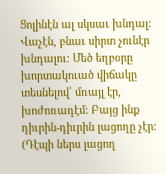Ցոլինէն ալ սկսաւ խնդալ:
Վաչէն, բնաւ սիրտ չունէր խնդալու: Մեծ եղբօրը խորտակուած վիճակը տեսնելով՝ մռայլ էր, խոժոռադէմ: Բայց ինք դիւրին-դիւրին լացողը չէր: (Դէպի ներս լացող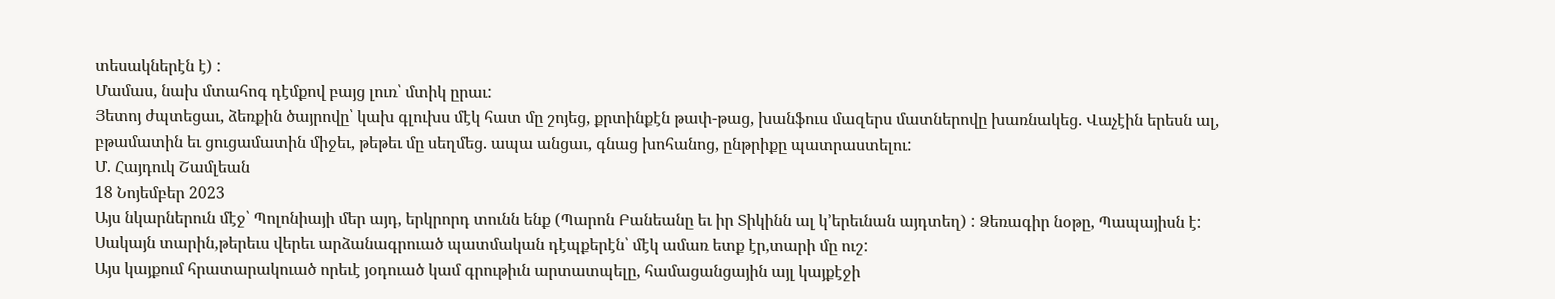տեսակներէն է) :
Մամաս, նախ մտահոգ դէմքով բայց լուռ՝ մտիկ ըրաւ:
Յետոյ ժպտեցաւ, ձեռքին ծայրովը՝ կախ գլուխս մէկ հատ մը շոյեց, քրտինքէն թափ-թաց, խանֆուս մազերս մատներովը խառնակեց. Վաչէին երեսն ալ, բթամատին եւ ցուցամատին միջեւ, թեթեւ մը սեղմեց. ապա անցաւ, գնաց խոհանոց, ընթրիքը պատրաստելու:
Մ. Հայդուկ Շամլեան
18 Նոյեմբեր 2023
Այս նկարներուն մէջ՝ Պոլոնիայի մեր այդ, երկրորդ տունն ենք (Պարոն Բանեանը եւ իր Տիկինն ալ կ’երեւնան այդտեղ) : Ձեռագիր նօթը, Պապայիսն է: Սակայն տարին,թերեւս վերեւ արձանագրուած պատմական դէպքերէն՝ մէկ ամառ ետք էր,տարի մը ուշ:
Այս կայքում հրատարակուած որեւէ յօդուած կամ գրութիւն արտատպելը, համացանցային այլ կայքէջի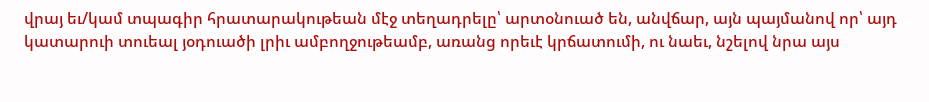վրայ եւ/կամ տպագիր հրատարակութեան մէջ տեղադրելը՝ արտօնուած են, անվճար, այն պայմանով որ՝ այդ կատարուի տուեալ յօդուածի լրիւ ամբողջութեամբ, առանց որեւէ կրճատումի, ու նաեւ, նշելով նրա այս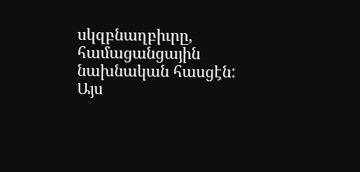սկզբնաղբիւրը, համացանցային նախնական հասցէն: Այս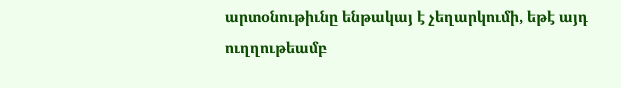արտօնութիւնը ենթակայ է չեղարկումի, եթէ այդ ուղղութեամբ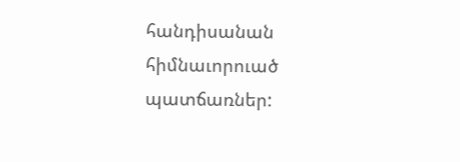հանդիսանան հիմնաւորուած պատճառներ: